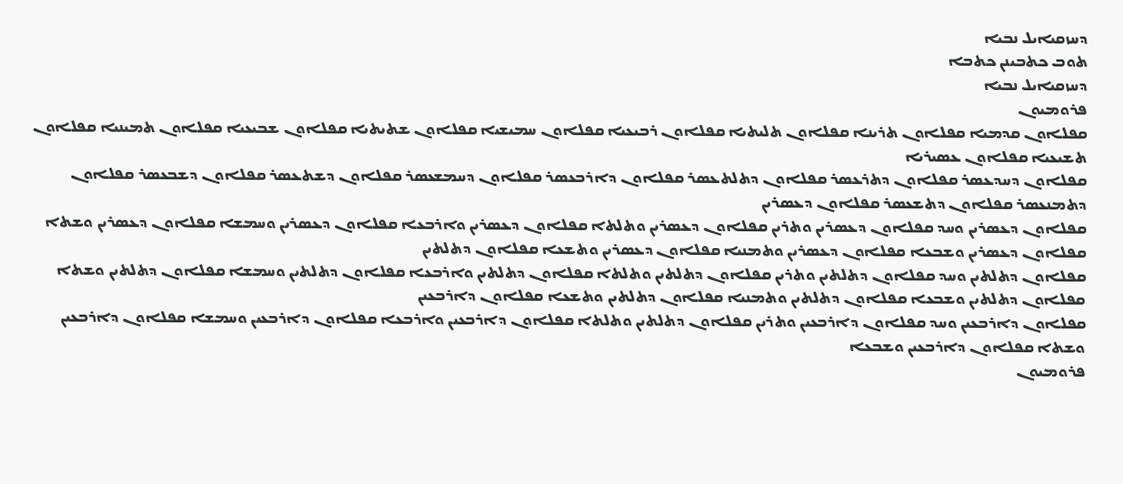ܕܚܙܩܝܐܝܠ ܢܒܝܐ
ܬܘܒ ܟܬܒܝܢܢ ܟܬܒܐ
ܕܚܙܩܝܐܝܠ ܢܒܝܐ
ܦܪܘܡܝܘܢ
ܩܦܠܐܘܢ ܩܕܡܝܐ ܩܦܠܐܘܢ ܬܪܝܢܐ ܩܦܠܐܘܢ ܬܠܝܬܝܐ ܩܦܠܐܘܢ ܪܒܝܥܝܐ ܩܦܠܐܘܢ ܚܡܝܫܝܐ ܩܦܠܐܘܢ ܫܬܝܬܝܐ ܩܦܠܐܘܢ ܫܒܝܥܝܐ ܩܦܠܐܘܢ ܬܡܝܢܝܐ ܩܦܠܐܘܢ ܬܫܝܥܝܐ ܩܦܠܐܘܢ ܥܣܝܪܝܐ
ܩܦܠܐܘܢ ܕܚܕܥܣܪ ܩܦܠܐܘܢ ܕܬܪܥܣܪ ܩܦܠܐܘܢ ܕܬܠܬܥܣܪ ܩܦܠܐܘܢ ܕܐܪܒܥܣܪ ܩܦܠܐܘܢ ܕܚܡܫܥܣܪ ܩܦܠܐܘܢ ܕܫܬܥܣܪ ܩܦܠܐܘܢ ܕܫܒܥܣܪ ܩܦܠܐܘܢ ܕܬܡܢܥܣܪ ܩܦܠܐܘܢ ܕܬܫܥܣܪ ܩܦܠܐܘܢ ܕܥܣܪܝܢ
ܩܦܠܐܘܢ ܕܥܣܪܝܢ ܘܚܕ ܩܦܠܐܘܢ ܕܥܣܪܝܢ ܘܬܪܝܢ ܩܦܠܐܘܢ ܕܥܣܪܝܢ ܘܬܠܬܐ ܩܦܠܐܘܢ ܕܥܣܪܝܢ ܘܐܪܒܥܐ ܩܦܠܐܘܢ ܕܥܣܪܝܢ ܘܚܡܫܐ ܩܦܠܐܘܢ ܕܥܣܪܝܢ ܘܫܬܐ ܩܦܠܐܘܢ ܕܥܣܪܝܢ ܘܫܒܥܐ ܩܦܠܐܘܢ ܕܥܣܪܝܢ ܘܬܡܢܝܐ ܩܦܠܐܘܢ ܕܥܣܪܝܢ ܘܬܫܥܐ ܩܦܠܐܘܢ ܕܬܠܬܝܢ
ܩܦܠܐܘܢ ܕܬܠܬܝܢ ܘܚܕ ܩܦܠܐܘܢ ܕܬܠܬܝܢ ܘܬܪܝܢ ܩܦܠܐܘܢ ܕܬܠܬܝܢ ܘܬܠܬܐ ܩܦܠܐܘܢ ܕܬܠܬܝܢ ܘܐܪܒܥܐ ܩܦܠܐܘܢ ܕܬܠܬܝܢ ܘܚܡܫܐ ܩܦܠܐܘܢ ܕܬܠܬܝܢ ܘܫܬܐ ܩܦܠܐܘܢ ܕܬܠܬܝܢ ܘܫܒܥܐ ܩܦܠܐܘܢ ܕܬܠܬܝܢ ܘܬܡܢܝܐ ܩܦܠܐܘܢ ܕܬܠܬܝܢ ܘܬܫܥܐ ܩܦܠܐܘܢ ܕܐܪܒܥܝܢ
ܩܦܠܐܘܢ ܕܐܪܒܥܝܢ ܘܚܕ ܩܦܠܐܘܢ ܕܐܪܒܥܝܢ ܘܬܪܝܢ ܩܦܠܐܘܢ ܕܬܠܬܝܢ ܘܬܠܬܐ ܩܦܠܐܘܢ ܕܐܪܒܥܝܢ ܘܐܪܒܥܐ ܩܦܠܐܘܢ ܕܐܪܒܥܝܢ ܘܚܡܫܐ ܩܦܠܐܘܢ ܕܐܪܒܥܝܢ ܘܫܬܐ ܩܦܠܐܘܢ ܕܐܪܒܥܝܢ ܘܫܒܥܐ
ܦܪܘܡܝܘܢ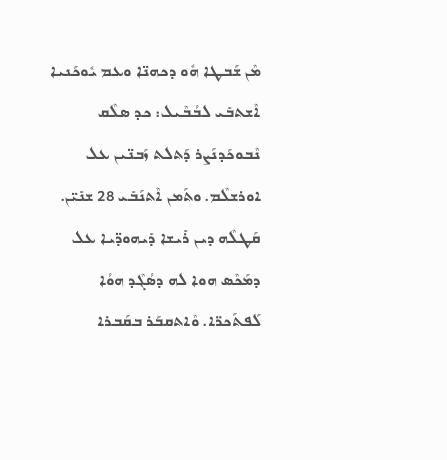ܡܶܢ ܫܰܒܛܐ ܗܽܘ ܕܟܗܢ̈ܐ ܘܥܡ ܝܽܘܟܰܢܝܐ ܐܶܫܬܒܺܝ ܠܒܳܒܶܝܠ: ܟܕ ܣܠܶܩ ܢܶܒܘܟܰܕܢܰܨܪ ܕܰܬܠܬ ܙܰܒܢ̈ܝܢ ܥܠ ܐܘܪܫܠܶܡ. ܘܬܰܡܢ ܐܶܬܢܰܒܺܝ 28 ܫܢܺܝ̈ܢ. ܩܰܛܠܶܗ ܕܝܢ ܪܺܝܫܐ ܕܺܝܗܘܕ̈ܝܐ ܥܠ ܕܡܰܟܶܣ ܗܘܐ ܠܗ ܕܣܳܓܶܕ ܗܘܳܐ ܠܰܦܬܰܟܪ̈ܐ. ܘܶܐܬܩܒܰܪ ܒܩܰܒܪܐ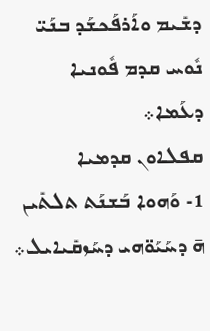ܕܫܺܝܡ ܘܐܰܪܦܰܟܫܰܕ ܒܢܰܝ̈ ܢܽܘܚ ܩܕܡ ܦܽܘܢܝܐ ܕܥܰܡܐ܀
ܩܦܠܐܘܢ ܩܕܡܝܐ
1- ܘܰܗܘܐ ܒܰܫܢܰܬ ܬܠܬܺܝܢ ܗ̄ ܕܚܰܝܰܘ̈ܗܝ ܕܚܰܙܩܺܝܐܝܠ܀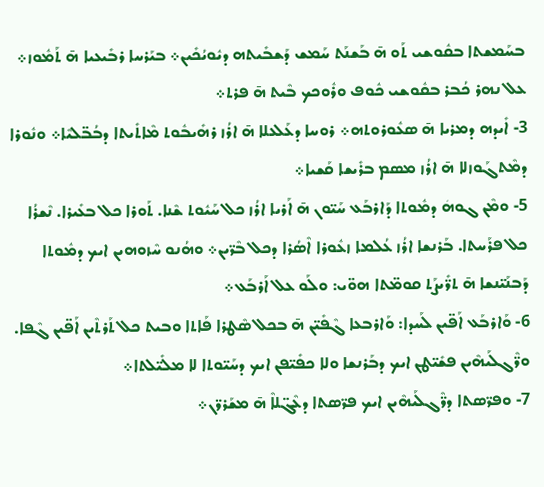ܒܚܰܡܫܬܐ ܒܩܽܘܫܝ ܬܰܘ ܗ̄ ܒܰܫܢܰܬ ܚܰܡܫ ܕܰܫܒܺܝܬܗ ܕܝܽܘܝܳܟܺܝܢ܀ ܒܝܰܪܚܐ ܪܒܺܝܥܝܐ ܗ̄ ܬܰܡܽܘܙ܀ ܥܠ ܢܗܪ ܟܳܒܪ ܒܩܽܘܫܝ ܟܽܘܦ ܘܪܽܘܟܟ ܒܶܝܬ ܗ̄ ܦܪܬ܀
3- ܐܺܝܕܗ ܕܡܪܝܐ ܗ̄ ܣܥܽܘܪܘܬܗ܀ ܪܘܚܐ ܕܥܰܠܥܠܐ ܗ̄ ܐܪܳܙ ܪܗܺܝܒܽܘܬ ܡܶܐܬܺܝܬܐ ܕܒܳܒ̈ܠܝܶܐ܀ ܘܢܽܘܪܐ ܕܡܶܬܓܰܘܙܠܐ ܗ̄ ܐܪܳܙ ܡܣܡ ܒܪܺܝܫܐ ܩܰܫܝܐ܀
5- ܘܡܶܢ ܓܘܗܿ ܕܡܽܘܬܐ ܕܰܐܪܒܰܥ ܚܰܝ̈ܘܢ ܗ̄ ܐܰܪܝܐ ܐܪܳܙ ܟܠ ܚܰܝܽܘܬ ܫܶܢܐ. ܬܰܘܪܐ ܟܠ ܒܥܺܝܪܐ. ܢܶܫܪܳܐ ܟܠ ܦܪܰܚܬܐ. ܒܰܪܢܫܐ ܐܪܳܙ ܥܳܠܡܐ ܙܥܽܘܪܐ ܐܶܣܳܪܐ ܕܟܠ ܒܶܪ̈ܝܢ܀ ܘܗܳܢܘ ܚܶܙܘܗܝܢ ܐܝܟ ܕܡܽܘܬܐ ܕܰܒܢܰܝ̈ܢܫܐ ܗ̄ ܬܪ̈ܺܝܨܰܬ ܩܘܡ̈ܬܐ ܗܘ̈ܝ: ܘܠܰܘ ܥܠ ܐܰܪܒܰܥ܀
6- ܘܰܐܪܒܰܥ ܐܰܦ̈ܝܢ ܠܰܚܕܐ: ܘܰܐܪܒܥܐ ܓܶܦܺܝ̈ܢ ܗ̄ ܒܟܠ ܣܶܛܪܐ ܦܰܐܬܐ ܘܒܝܬ ܟܠ ܬܰܪܬܶܝܢ ܐܰܦ̈ܝܢ ܓܶܦܐ. ܘܪ̈ܶܓܠܰܝܗܶܝܢ ܦܫܺܝ̈ܛܢ ܐܝܟ ܕܒܰܪܢܫܐ ܘܠܐ ܟܦܺܝ̈ܦܢ ܐܝܟ ܕܚܰܝ̈ܘܬܐ ܠܐ ܡܠܺܝ̈ܠܬܐ܀
7- ܘܦܪ̈ܣܬܐ ܕܪ̈ܶܓܠܰܝܗܶܝܢ ܐܝܟ ܦܪ̈ܣܬܐ ܕܥܶܓ̈ܠܐܶ ܗ̄ ܡܫܰܪܪ̈ܢ܀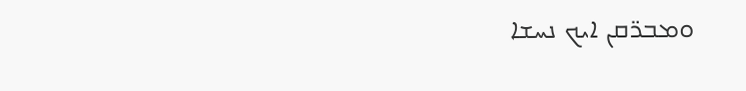ܘܡܒܪ̈ܩܢ ܐܝܟ ܢܚܫܐ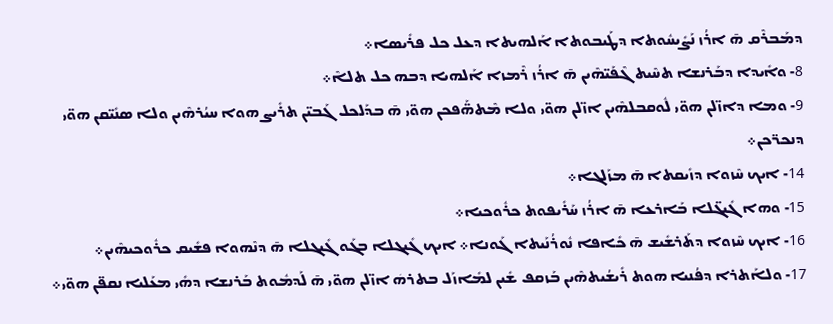ܕܡܰܒܪܶܩ ܗ̄ ܐܪܳܙ ܢܰܨܺܝܚܽܘܬܐ ܕܛܰܝܒܘܬܐ ܐܰܠܗܝܬܐ ܕܥܠ ܟܠ ܦܪܺܝܣܐ܀
8- ܘܐܺܝܕܐ ܕܒܰܪܢܫܐ ܬܚܶܝܬ ܓܶܦܰܝ̈ܗܶܝܢ ܗ̄ ܐܪܳܙ ܪܶܡܙܐ ܐܰܠܗܝܐ ܕܒܗ ܟܠ ܬܠܐܶ܀
9- ܘܡܐ ܕܐܙ̈ܠܢ ܗܘ̈ܝ ܠܽܘܩܒܠܗܶܝܢ ܐܙ̈ܠܢ ܗܘ̈ܝ ܘܠܐ ܡܶܬܗ̈ܰܦܟܢ ܗܘ̈ܝ ܗ̄ ܒܕܰܠܟܠ ܓܰܒܝ̈ܢ ܬܪܺܝܨ ܗܘܐ ܚܝܳܪܗܶܝܢ ܘܠܐ ܣܢܺܝ̈ܩܢ ܗܘ̈ܝ ܕܢܟܪ̈ܟܢ܀
14- ܐܝܟ ܚܶܙܘܐ ܕܙܺܝܩܬܐ ܗ̄ ܡܙܰܠܓܐ܀
15- ܘܗܐ ܓܺܝܓ̈ܠܐ ܒܰܐܪܥܐ ܗ̄ ܐܪܳܙ ܚܰܪܺܝܦܘܬ ܟܪܽܘܟܝܐ܀
16- ܐܝܟ ܚܶܙܘܐ ܕܬܰܪܫܺܝܫ ܗ̄ ܟܺܐܦܐ ܢܽܘܪܳܢܰܝܬܐ ܓܰܘܢܐ܀ ܐܝܟ ܓܺܝܓܠܐ ܒܓܰܘ ܓܺܝܓܠܐ ܗ̄ ܕܢܶܗܘܐ ܦܫܺܝܩ ܟܪܽܘܟܝܗܶܝܢ܀
17- ܘܠܐܰܬܪܐ ܕܦܳܢܝܐ ܗܘܬ ܪܺܝܫܳܝܬܗܶܝܢ ܒܰܙܩܦ ܫܺܝܢ ܠܡܺܐܙܰܠ ܒܬܪܗܿ ܐܙ̈ܠܢ ܗܘ̈ܝ ܗ̄ ܠܰܕܡܽܘܬ ܒܰܪܢܫܐ ܕܗܺܝ ܡܥܰܠܝܐ ܢܩܦ̈ܢ ܗܘ̈ܝ܀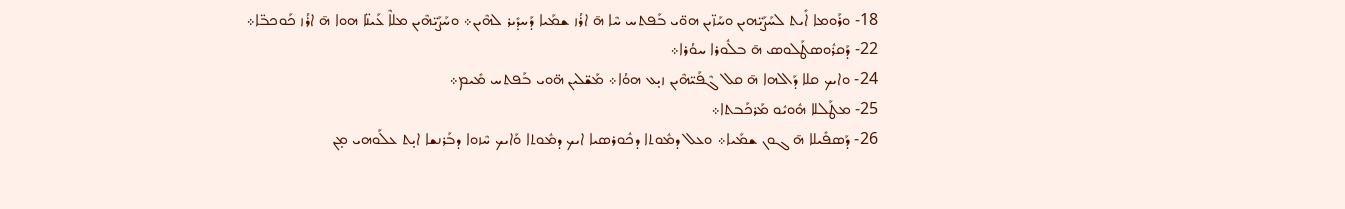18- ܘܪܰܘܡܐ ܐܺܝܬ ܠܚܰܨܰܝ̈ܗܝܢ ܘܚܰܙ̈ܝܢ ܗܘ̈ܝ ܒܰܦܬܚ ܚܶܐ ܗ̄ ܐܪܳܙ ܫܡܰܝܐ ܕܰܚܕܺܝܪ ܠܗܶܝܢ܀ ܘܚܰܨܰܝ̈ܗܶܝܢ ܡܠܐܶ ܥܰܝܢ̈ܐ ܗܘܐ ܗ̄ ܐܪܳܙ ܟܰܘܟܒ̈ܐ܀
22- ܕܰܩܪܽܘܣܛܰܠܘܣ ܗ̄ ܒܠܽܘܪܐ ܚܘܳܪܐ܀
24- ܘܐܝܟ ܩܠܐ ܕܰܐܠܗܐ ܗ̄ ܩܠ ܓܶܦܰܝ̈ܗܶܝܢ ܙܝ̣ܥ ܗܘܳܐ܀ ܡܰܫ̈ܠܝܢ ܗ̈ܘܝ ܒܰܦܬܚ ܡܺܝܡ܀
25- ܡܛܰܠܠܐ ܗܽܘܝܽܘ ܡܰܪܟܰܒܬܐ܀
26- ܕܰܣܦܺܝܠܐ ܗ̄ ܓܘܢ ܫܡܰܝܐ܀ ܘܥܠ ܕܡܽܘܬܐ ܕܟܽܘܪܣܝܐ ܐܝܟ ܕܡܽܘܬܐ ܘܰܐܝܟ ܚܶܙܘܐ ܕܒܰܪܢܫܐ ܐܝ̣ܬ ܥܠܰܘܗܝ ܡ̣ܢ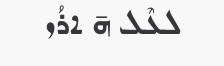ܠܥܶܠ ܗ̄ ܐܪܳܙ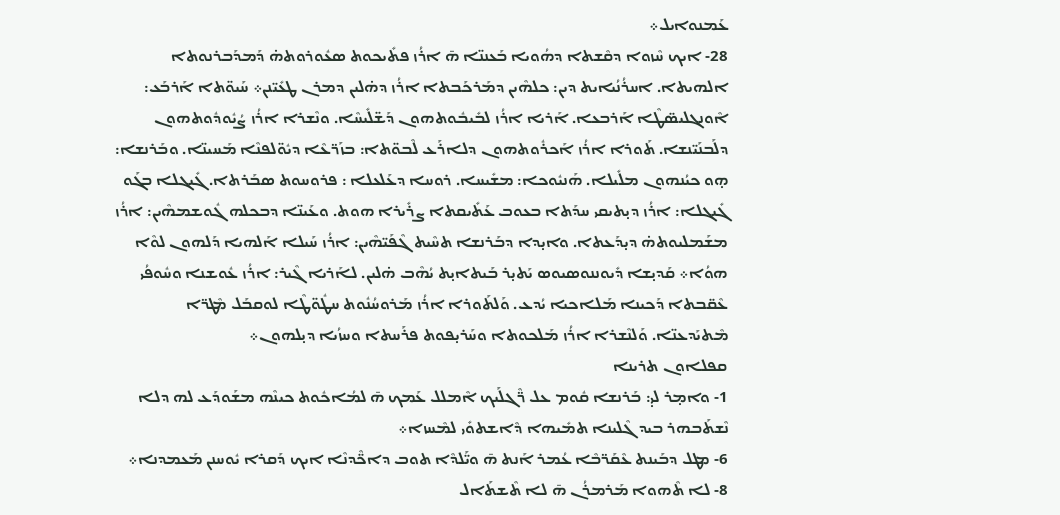ܥܰܡܢܘܐܝܠ܀
28- ܐܝܟ ܚܶܙܘܐ ܕܩܶܫܬܐ ܕܗܳܘܝܐ ܒܰܥܢܢ̈ܐ ܗ̄ ܐܪܳܙ ܦܬܺܝܟܘܬ ܣܥܽܘܪܘܬܗ̇ ܕܰܡܕܰܒܪܢܘܬܐ ܐܠܗܝܬܐ. ܐܚܪܳܢܳܝܐܝܬ ܕܝܢ: ܟܠܗܶܝܢ ܕܡܰܪܟܰܒܬܐ ܐܪܳܙ ܕܗ̇ܠܝܢ ܕܡܪܢ ܛܥܺܝ̈ܢܢ܀ ܚܰܝܘ̈ܬܐ ܐܰܪܒܰܥ: ܐܶܘܢܓܠܝܣ̈ܛܶܐ ܐܰܪܒܥܐ. ܐܰܪܝܐ ܐܪܳܙ ܠܒܺܝܒܽܘܬܗܘܢ ܕܰܫ̈ܠܺܝܚܶܐ. ܘܢܶܫܪܐ ܐܪܳܙ ܨܳܝܽܘܕܽܘܬܗܘܢ ܕܠܰܒܢܰܝ̈ܢܫܐ. ܬܰܘܪܐ ܐܪܳܙ ܐܰܟܪܽܘܬܗܘܢ ܕܠܐܪܰܥ ܠܶܒܘ̈ܬܐ: ܒܙܰܪ̈ܥܶܐ ܕܝܽܘ̈ܠܦܢܶܐ ܡܰܚܝܢ̈ܐ. ܘܒܰܪܢܫܐ: ܗ̣ܘ ܟܝܳܢܗܘܢ ܡܠܺܝܠܐ. ܗܰܢܝܽܘܟܐ: ܡܫܺܝܚܐ. ܪܘܚܐ ܕܥܰܠܥܠܐ : ܦܪܘܚܘܬ ܣܒܰܪܬܐ. ܓܺܝܓܠܐ ܒܓܰܘ ܓܺܝܓܠܐ: ܐܪܳܙ ܕܝ̣ܬܝܩܝ ܚܕܰܬܐ ܒܥܘܒ ܥܰܬܺܝܩܬܐ ܨܪܺܝܪܐ ܗܘܬ. ܘܥܰܝܢ̈ܐ ܕܒܟܠܗ ܓܽܘܫܡܗܶܝܢ: ܐܪܳܙ ܡܫܰܡܠܝܘܬܗ̇ ܕܝ̣ܕܰܥܬܐ. ܘܐܝ̣ܕܐ ܕܒܰܪܢܫܐ ܬܚܶܝܬ ܓܶܦܰܝ̈ܗܶܝܢ: ܐܪܳܙ ܚܰܝܠܐ ܐܰܠܗܝܐ ܕܰܠܗܘܢ ܠܘܶܐ ܗܘܳܐ܀ ܩܰܕܝ̣ܫܐ ܕܺܝܘܢܢܘܣܝܘܣ ܝܰܬܝ̣ܪ ܒܰܝܬܐܝ̣ܬ ܝܳܗܶܒ ܗ̇ܠܝܢ. ܠܐܰܪܝܐ ܓܶܝܪ: ܐܪܳܙ ܥܽܘܫܢܐ ܘܚܽܘܦܳܝ ܥܶܩ̈ܒܬܐ ܕܰܟܝܢܐ ܡܰܠܐܟܝܐ ܝܳܕܥ. ܘܰܠܬܰܘܪܐ ܐܪܳܙ ܡܰܪܘܚܳܢܽܘܬ ܚܛܽܘ̈ܛܶܐ ܠܘܩܒܰܠ ܡܶܛܪ̈ܐ ܡܶܬܝܰܕܥܢ̈ܐ. ܘܰܠܢܶܫܪܐ ܐܪܳܙ ܡܰܠܟܘܬܐ ܘܚܰܪܝ̣ܦܘܬ ܦܪܰܚܬܐ ܘܚܙܳܝܐ ܕܝ̣ܠܗܘܢ܀
ܩܦܠܐܘܢ ܬܪܝܢܐ
1- ܘܐܡ̣ܪ ܠܝ̣: ܒܰܪܢܫܐ ܩܽܘܡ ܥܠ ܪ̈ܶܓܠܰܝܟ ܐܶܡܠܠ ܥܰܡܟ ܗ̄ ܠܡܳܐܟܽܘܬ ܟܝܢܶܗ ܡܫܰܘܕܰܥ ܠܗ ܕܠܐ ܢܶܫܬܰܒܗܪ ܒܝܕ ܓܶܠܝܢܐ ܬܡܺܝܗܐ ܕܶܐܫܬܘܺܝ ܠܡܶܚܙܐ܀
6- ܡܛܠ ܕܒܰܝܢܬ ܥܶܩܰܪ̈ܒܶܐ ܥܳܡܪ ܐܰܢܬ ܗ̄ ܘܝ̈ܰܠܕܶܐ ܬܘܒ ܕܐܟ̈ܶܕܢܶܐ ܐܝܟ ܕܰܩܪܐ ܝܽܘܚܢܢ ܡܰܥܡܕܢܐ܀
8- ܠܐ ܬܶܗܘܐ ܡܰܪܡܪܳܢ ܗ̄ ܠܐ ܬܶܫܬܰܐܠ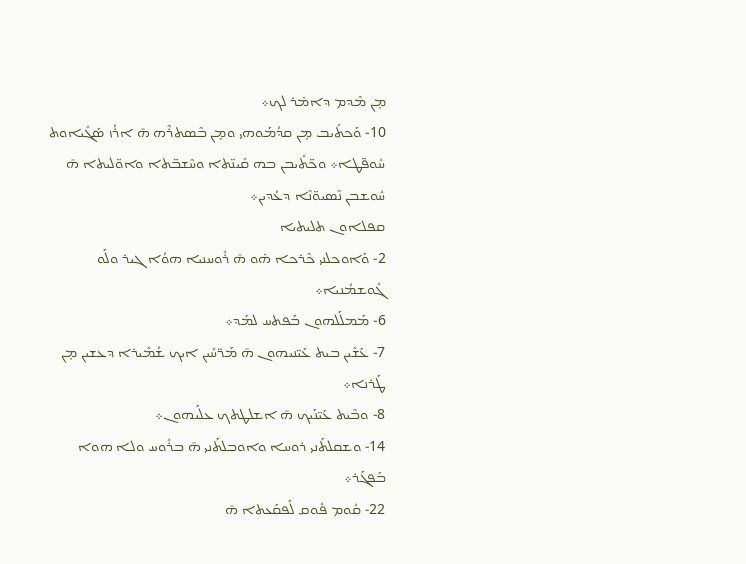ܡ̣ܢ ܡܶܕܡ ܕܐܡ̇ܪ ܠܟ܀
10- ܘܰܟܬܺܝܒ ܡ̣ܢ ܩܕܳܡܰܘܗܝ ܘܡ̣ܢ ܒܶܣܬܪܶܗ ܗ̄ ܐܪܳܙ ܣܰܓܺܝܐܘܬ ܚܽܘܦ̈ܛܐ܀ ܘܟ̈ܬܺܝܒܢ ܒܗ ܩܺܝܢ̈ܬܐ ܘܚܶܫܒ̈ܬܐ ܘܐܘ̈ܠܝܬܐ ܗ̄ ܚܽܘܫܒܢ ܢܶܣܝܘ̈ܢܶܐ ܕܥܳܕܝܢ܀
ܩܦܠܐܘܢ ܬܠܝܬܝܐ
2- ܘܰܐܘܟܠܢܝ ܟܶܪܟܐ ܗ̇ܘ ܗ̄ ܪܽܘܚܢܝܐ ܗܘܳܐ ܓܝܪ ܘܠܰܘ ܓܽܘܫܡܳܢܝܐ܀
6- ܡܰܡܠܰܠܗܘܢ ܒܰܦܬܚ ܠܡܰܕ܀
7- ܥܰܫܺܝܢ ܒܝܬ ܥܰܝ̈ܢܝܗܘܢ ܗ̄ ܡܰܪ̈ܚܺܝܢ ܐܝܟ ܫܳܡܺܝܪܐ ܕܥܫܝܢ ܡ̣ܢ ܛܰܪܢܐ܀
8- ܘܒܶܝܬ ܥܰܝ̈ܢܰܝܟ ܗ̄ ܐܫܠܛܬܟ ܥܠܰܝܗܘܢ܀
14- ܘܫܩܠܬܰܢܝ ܪܘܚܐ ܘܐܘܒܠܬܰܢܝ ܗ̄ ܒܪܽܘܚ ܘܠܐ ܗܘܐ ܒܰܦܓܰܪ܀
22- ܩܽܘܡ ܦܽܘܩ ܠܰܦܩܰܥܬܐ ܗ̄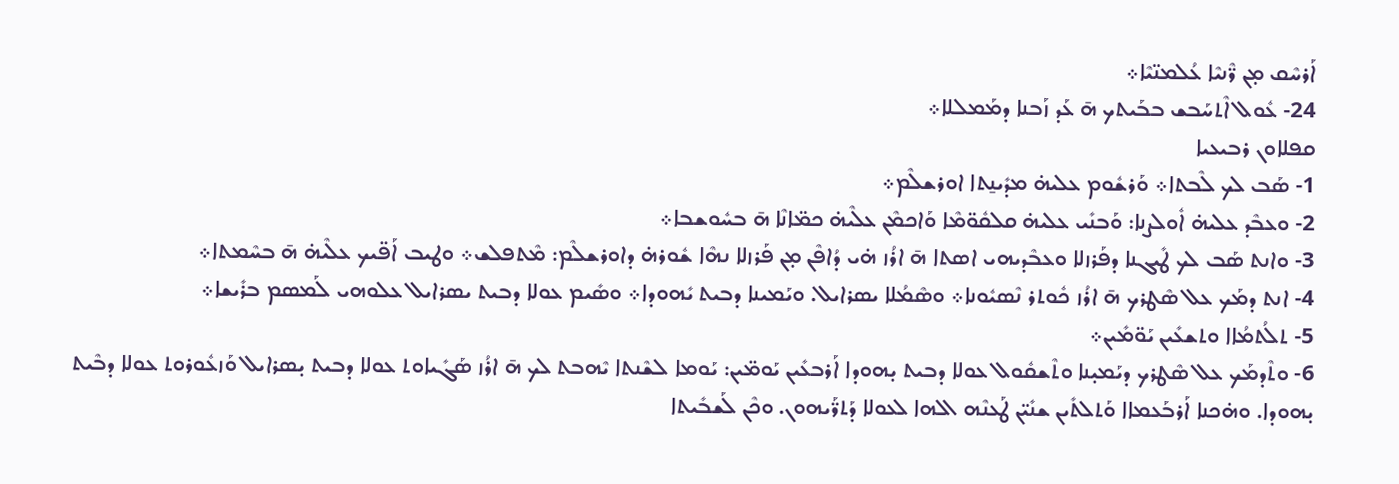ܐܰܪܚܶܩ ܡ̣ܢ ܪ̈ܶܢܝܶܐ ܥܳܠܡܢ̈ܝܶܐ܀
24- ܥܽܘܠ ܐܶܬܚܰܒܫ ܒܒܰܝܬܟ ܗ̄ ܥܰܕ ܙܰܒܢܐ ܕܡܰܡܠܠܐ܀
ܩܦܠܐܘܢ ܪܒܝܥܝܐ
1- ܣܰܒ ܠܟ ܠܶܒܬܐ܀ ܘܰܪܫܽܘܡ ܥܠܝܗ̇ ܡܕܺܝܢ̱ܬܐ ܐܘܪܫܠܶܡ܀
2- ܘܥܒܶܕ ܥܠܝܗ̇ ܐܽܘܠܨܢܐ: ܘܰܒܢܺܝ ܥܠܝܗ̇ ܩܠܩܽܘ̈ܡܶܐ ܘܰܐܟܡܶܢ ܥܠܶܝܗ̇ ܟܡ̈ܐܢܶܐ ܗ̄ ܒܚܽܘܫܒܐ܀
3- ܘܐܢܬ ܣܰܒ ܠܟ ܛܺܝܓܢܐ ܕܦܰܪܙܠܐ ܘܥܒܶܕܝܗܝ ܐܣܬܐ ܗ̄ ܐܪܳܙ ܗ̇ܝ ܕܳܐܦܶܢ ܡ̣ܢ ܦܰܪܙܠܐ ܢܗܶܐ ܫܽܘܪܗ̇ ܕܐܘܪܫܠܶܡ: ܡܶܬܦܠܫ܀ ܘܛܝܒ ܐܰܦ̈ܝܟ ܥܠܶܝܗ̇ ܗ̄ ܒܚܶܡܬܐ܀
4- ܐܢܬ ܕܡܰܟ ܥܠ ܣܶܛܪܟ ܗ̄ ܐܪܳܙ ܟܽܘܬܪ ܢܶܣܝܽܘܢܐ܀ ܘܣܶܡܳܠܐ ܝܣܪܐܝܠ. ܘܝܰܡܝܢܐ ܕܒܝܬ ܝܺܗܘܕܐ܀ ܘܣܺܝܡ ܥܘܠܐ ܕܒܝܬ ܝܣܪܐܝܠ ܥܠܘܗܝ ܠܰܡܣܡ ܒܪܺܝܫܐ܀
5- ܬܠܳܬܡܳܐܐ ܘܬܫܥܺܝܢ ܝܰܘ̈ܡܺܝܢ܀
6- ܘܬܶܕܡܰܟ ܥܠ ܣܶܛܪܟ ܕܝܰܡܝ̣ܢܐ ܘܬܶܫܩܽܘܠ ܥܘܠܐ ܕܒܝܬ ܝ̣ܗܘܕܐ ܐܰܪܒܥܺܝܢ ܝܰܘܡ̈ܝܢ: ܝܰܘܡܐ ܠܫܶܢܬܐ ܝܶܗܒܬ ܠܟ ܗ̄ ܐܪܳܙ ܣܰܓܺܝܐܘܬ ܥܘܠܐ ܕܒܝܬ ܝ̣ܣܪܐܝܠ ܘܰܙܥܽܘܪܘܬ ܥܘܠܐ ܕܒܶܝܬ ܝ̣ܗܘܕܐ. ܘܗ̇ܟܢܐ ܐܰܪܒܰܥܡܐܐ ܘܰܬܠܬܺܝܢ ܫܢܺܝ̈ܢ ܛܰܥܢܶܗ ܐܠܗܐ ܠܥܘܠܐ ܕܰܬܪ̈ܰܝܗܘܢ. ܘܟܶܢ ܠܰܫܒܺܝܬܐ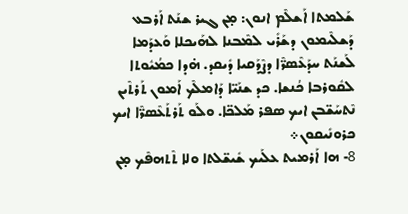ܫܰܠܡܬܐ ܐܰܫܠܶܡ ܐܢܘܢ: ܡ̣ܢ ܓܝܪ ܫܢܰܬ ܐܰܪܒܥ ܕܰܫܠܶܝܡܘܢ ܕܫܰܪܺܝ ܠܡܶܒܢܐ ܠܗܰܝܟܠܐ ܘܰܥܕܰܡܐ ܠܰܫܢܰܬ ܚܕܰܥܶܣܪ̈ܶܐ ܕܨܶܕܰܩܝܐ ܕܺܝܩܕ. ܗ̇ܕܐ ܟܡܳܝܽܘܬܐ ܠܩܽܘܪܒܐ ܟܳܢܫܐ. ܟܕ ܫܢܰܝ̈ܐ ܕܰܐܡܠܶܟ ܐܰܡܘܢ ܬܰܪܬܶܝܢ ܢܶܬܚܰܫ̈ܒܢ ܐܝܟ ܣܦܪ ܡܰܠܟ̈ܐ. ܘܠܰܘ ܬܰܪܬܰܥܶܣܪ̈ܶܐ ܐܝܟ ܟܪܘܢܺܝܩܘܢ܀
8- ܗܐ ܐܰܪܡܝܬ ܥܠܰܝܟ ܫܺܝܫ̈ܠܬܐ ܘܠܐ ܬܶܬܗܦܶܟ ܡ̣ܢ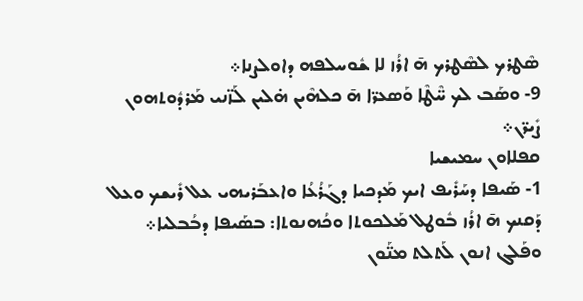ܣܶܛܪܟ ܠܣܶܛܪܟ ܗ̄ ܐܪܳܙ ܠܐ ܫܽܘܚܠܦܗ ܕܐܘܠܨܢܐ܀
9- ܘܣܰܒ ܠܟ ܚ̈ܶܛܶܐ ܘܰܣܥܪ̈ܐ ܗ̄ ܟܠܗܶܝܢ ܗ̇ܠܝܢ ܠܰܙ̈ܢܝ ܡܰܪܕܽܘܬܗܘܢ ܨܺܝܪ̈ܢ܀
ܩܦܠܐܘܢ ܚܡܝܫܝܐ
1- ܣܰܝܦܐ ܕܚܰܪܺܝܦ ܐܝܟ ܡܰܕܟܝܐ ܕܓܰܪܳܥܳܐ ܘܐܥܒܰܪܝܗܝ ܥܠ ܪܺܝܫܟ ܘܥܠ ܕܰܩܢܟ ܗ̄ ܐܪܳܙ ܒܽܘܛܠ ܡܰܠܟܘܬܐ ܘܟܳܗܢܘܬܐ: ܒܣܰܝܦܐ ܕܒܳܒܠܝܐ܀ ܘܦܰܠܓ ܐܢܘܢ ܠܰܬܠܬ ܡܢ̈ܰܘܢ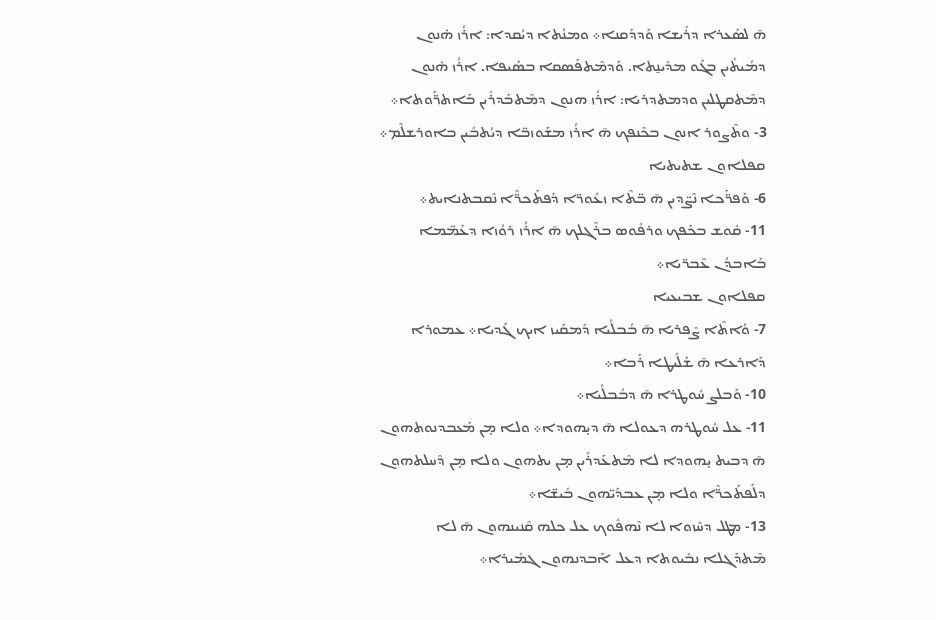ܗ̄ ܠܣܰܥܪܐ ܕܪܺܝܫܐ ܘܰܕܕܰܩܢܐ܀ ܘܡܢܳܬܐ ܕܝܳܩܕܐ: ܐܪܳܙ ܗ̇ܢܘܢ ܕܡܳܝܬܺܝܢ ܒܓܰܘ ܡܕܺܝܢ̱ܬܐ. ܘܰܕܡܶܬܦܰܣܩܐ ܒܣܰܝܦܐ. ܐܪܳܙ ܗ̇ܢܘܢ ܕܡܶܬܩܛܠܝܢ ܘܕܡܬܕܪܝܐ: ܐܪܳܙ ܗܢܘܢ ܕܡܶܬܒܰܕܪܺܝܢ ܒܰܐܬܪ̈ܰܘܬܐ܀
3- ܘܬܶܨܘܪ ܐܢܘܢ ܒܟܶܢܦܟ ܗ̄ ܐܪܳܙ ܡܫܰܘܙܒ̈ܐ ܕܝܳܬܒܺܝܢ ܒܐܘܪܫܠܶܡ܀
ܩܦܠܐܘܢ ܫܬܝܬܝܐ
6- ܘܰܦܪ̈ܰܟܐ ܢܶܨ̈ܕܝܢ ܗ̄ ܒ̈ܬܶܐ ܙܥܽܘܪ̈ܐ ܕܰܦܬܰܟܪ̈ܶܐ ܢܶܩܒܬܢܐܝܬ܀
11- ܩܽܘܫ ܒܟܰܦܟ ܘܪܦܽܘܣ ܒܪܶܓܠܟ ܗ̄ ܐܪܳܙ ܪܘܳܙܐ ܕܥܰܡ̈ܡܐ ܒܰܐܒܕܳܢ ܥܶܒܪ̈ܝܐ܀
ܩܦܠܐܘܢ ܫܒܝܥܝܐ
7- ܘܳܐܬܶܐ ܨܶܦܪܝܐ ܗ̄ ܒܳܒܠܳܝܐ ܕܰܡܩܰܝܙ ܐܝܟ ܓܰܕܝܐ܀ ܥܡܘܪܐ ܕܰܐܪܥܐ ܗ̄ ܫܰܠܺܝܛܐ ܪܰܒܐ܀
10- ܘܰܒܠܨ ܚܽܘܛܪܐ ܗ̄ ܕܒܳܒܠܳܝܐ܀
11- ܥܠ ܚܽܘܛܪܗ ܕܥܘܠܐ ܗ̄ ܕܝ̣ܗܘܕܐ܀ ܘܠܐ ܡ̣ܢ ܡܰܥܒܕܢܘܬܗܘܢ ܗ̄ ܕܒܝܬ ܝ̣ܗܘܕܐ ܠܐ ܡܶܬܥܰܕܪܺܝܢ ܡ̣ܢ ܝܬܗܘܢ ܘܠܐ ܡ̣ܢ ܕܶܚܠܬܗܘܢ ܕܠܰܦܬܰܟܪ̈ܶܐ ܘܠܐ ܡ̣ܢ ܥܒܕܰܝ̈ܗܘܢ ܒܺܝܫ̈ܐ܀
13- ܡܛܠ ܕܚܶܙܘܐ ܠܐ ܢܶܗܦܽܘܟ ܥܠ ܟܠܗ ܩܶܢܝܢܗܘܢ ܗ̄ ܠܐ ܡܶܬܕܰܓܠܐ ܢܒܺܝܘܬܐ ܕܥܠ ܐܰܒܕܢܗܘܢ ܓܡܺܝܪܐ܀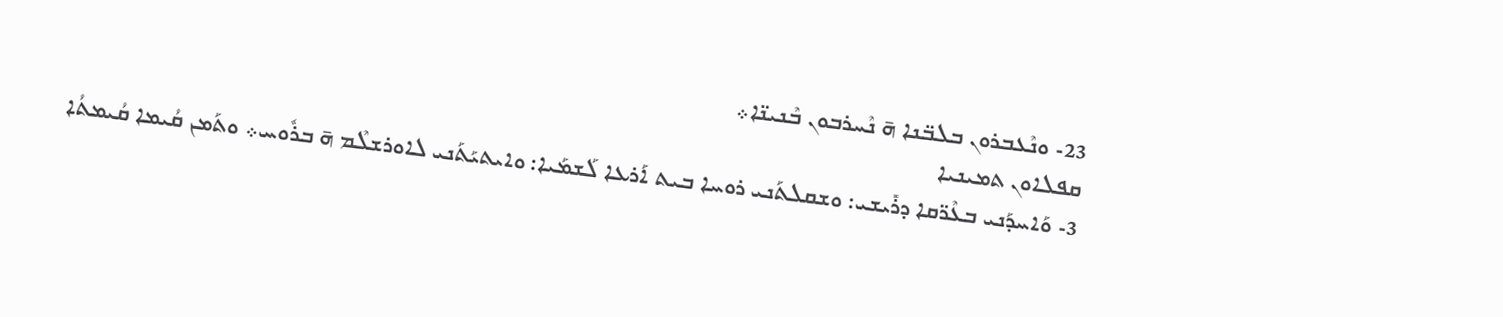23- ܘܢܶܥܒܪܘܢ ܒܠܒ̈ܢܐ ܗ̄ ܢܶܚܪܒܘܢ ܒܶܢܝܢ̈ܐ܀
ܩܦܠܐܘܢ ܬܡܝܢܝܐ
3- ܘܰܐܚܕܰܢܝ ܒܥܶܪ̈ܩܐ ܕܪܺܝܫܝ: ܘܫܩܠܬܰܢܝ ܪܘܚܐ ܒܝܬ ܐܰܪܥܐ ܠܰܫܡܰܝܐ: ܘܐܝܬܝܰܬܰܢܝ ܠܐܘܪܫܠܶܡ ܗ̄ ܒܪܽܘܚ܀ ܘܬܰܡܢ ܩܳܝܡܐ ܩܳܝܡܬܳܐ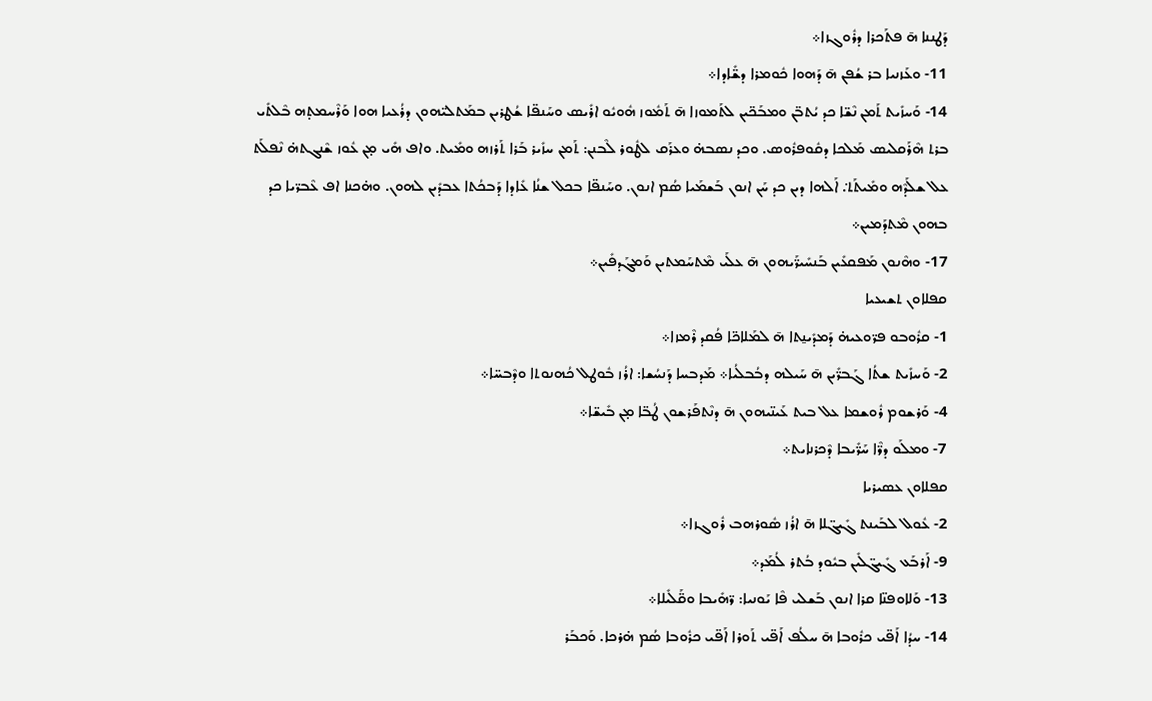ܕܰܛܢܢܐ ܗ̄ ܦܬܰܟܪܐ ܕܪܽܘܓܙܐ܀
11- ܘܥܰܙܢܝܐ ܒܪ ܫܳܦܢ ܗ̄ ܕܰܗܘܐ ܟܽܘܡܪܐ ܕܫ̈ܺܐܕܐ܀
14- ܘܰܚܙܺܝܬ ܬܰܡܢ ܢܶܫ̈ܐ ܟܕ ܝܳܬܒ̈ܢ ܘܡܒܰܟ̈ܝܢ ܠܬܰܡܘܙܐ ܗ̄ ܬܰܡܽܘܙ ܗܽܘܝܽܘ ܐܪܺܝܣ ܘܚܰܢܦ̈ܐ ܫܳܛܪܝܢ ܒܡܰܬܠܝ̈ܗܘܢ ܕܪܳܥܝܐ ܗܘܐ ܘܰܪܶܚܡܬ̣ܗ ܒܶܠܬܺܝ ܒܪܬ ܗܶܪܰܩܠܝܣ ܡܰܠܟܐ ܕܩܽܘܦܪܽܘܣ. ܘܟܕ ܢܣܒܗ̇ ܘܥܪܰܩ ܠܛܽܘܪ ܠܶܒܢܢ: ܬܰܡܢ ܚܙܺܝܪ ܒܰܪܐ ܬܰܪܙܗ ܘܡܺܝܬ. ܘܐܦ ܗܺܝ ܡ̣ܢ ܥܽܘܙ ܫܶܢܓܬܗ̇ ܢܶܦܠܰܬ ܥܠ ܫܠܰܕܶܗ ܘܡܺܝܬܰܬ݀. ܐܰܠܗܐ ܕܝܢ ܟܕ ܚܰܢ ܐܢܘܢ ܒܰܫܡܰܝܐ ܣܳܡ ܐܢܘܢ. ܘܚܰܢܦ̈ܐ ܒܟܠ ܫܢܳܐ ܥܺܐܕܐ ܕܰܒܟܳܬܐ ܥܒܕܺܝܢ ܠܗܘܢ. ܘܗ̇ܟܢܐ ܐܦ ܥܶܒܪ̈ܝܐ ܟܕ ܒܗܘܢ ܡܶܬܕܰܡܝܢ܀
17- ܘܗܶܢܘܢ ܡܰܦܩܥܺܝܢ ܒܰܢܚܺܝܪ̈ܰܝܗܘܢ ܗ̄ ܥܠܰܝ ܡܶܬܚܰܡܬܝܢ ܘܰܡܓܰܕܦܺܝܢ܀
ܩܦܠܐܘܢ ܬܫܝܥܝܐ
1- ܩܪܽܘܒܘ ܦܪ̈ܘܥܝܗ̇ ܕܰܡܕܺܝܢ̱ܬܐ ܗ̄ ܠܡܰܠܐܟ̈ܐ ܦܳܩܕ ܪܶܡܙܐ܀
2- ܘܰܚܙܺܝܬ ܫܬܳܐ ܓܰܒܪ̈ܺܝܢ ܗ̄ ܚܰܝܠܗ ܕܒܳܒܠܳܝܐ܀ ܡܰܕܒܚܐ ܕܰܢܚܳܫܐ: ܐܪܳܙ ܒܽܘܛܠ ܟܳܗܢܘܬܐ ܘܕܶܒܚ̈ܐ܀
4- ܘܰܪܫܘܡ ܪܽܘܫܡܐ ܥܠ ܒܝܬ ܥܰܝܢ̈ܝܗܘܢ ܗ̄ ܕܢܶܬܦܰܪܫܘܢ ܛܳܒ̈ܐ ܡ̣ܢ ܒܺܝܫ̈ܐ܀
7- ܘܡܠܰܘ ܕܪ̈ܶܐ ܚܰܪ̈ܺܝܒܐ ܕܶܟܪܢܐܝܬ܀
ܩܦܠܐܘܢ ܥܣܝܪܝܐ
2- ܥܽܘܠ ܠܒܰܝܢܬ ܓܺܝܓ̈ܠܐ ܗ̄ ܐܪܳܙ ܣܽܘܪܗܒ ܪܽܘܓܙܐ܀
9- ܐܰܪܒܰܥ ܓܺܝܓ̈ܠܺܝܢ ܒܝܽܘܕ ܒܳܬܪ ܠܳܡܰܕ܀
13- ܘܰܠܐܘܦܢ̈ܐ ܩܪܐ ܐܢܘܢ ܒܰܫܠܝ ܦܶܐ ܝܰܘܢܝܐ: ܪ̈ܗܺܝܒܐ ܘܩ̈ܰܠܺܝܠܐ܀
14- ܚܕܳܐ ܐܰܦ̈ܝ ܟܪܽܘܒܐ ܗ̄ ܚܠܳܦ ܐܰܦ̈ܝ ܬܰܘܪܐ ܐܰܦ̈ܝ ܟܪܽܘܒܐ ܣܳܡ ܗ̇ܪܟܐ. ܘܰܟܒܰܪ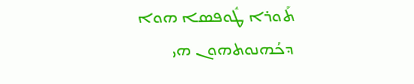ܬܰܘܪܐ ܛܽܘܦܣܐ ܗܘܐ ܕܟܳܗܢܘܬܗܘܢ ܗܝ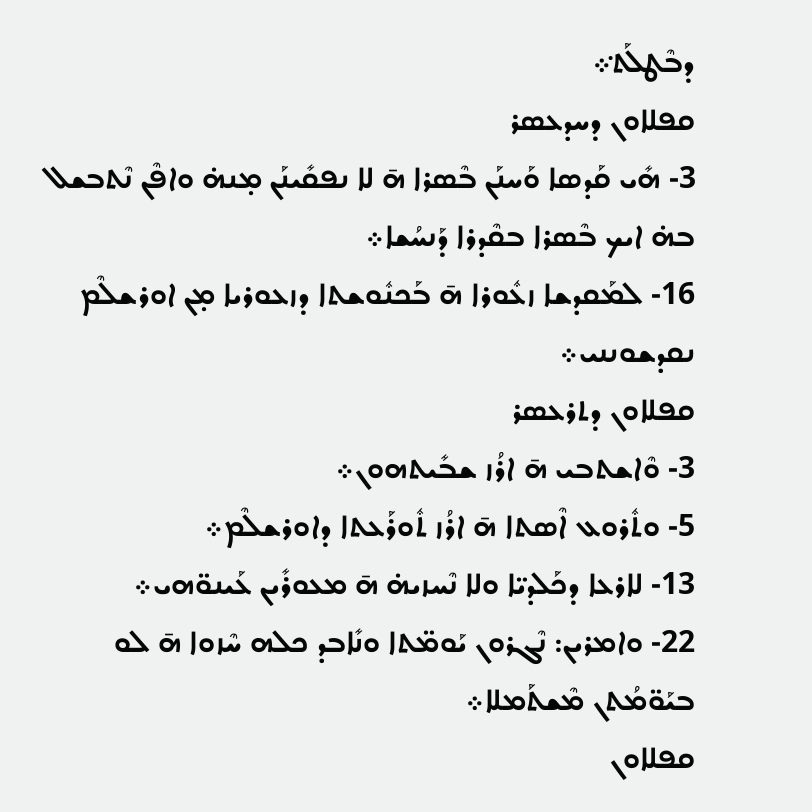ܕܒܶܛܠܰܬ݀܀
ܩܦܠܐܘܢ ܕܚܕܥܣܪ
3- ܗܺܝ ܩܰܕܣܐ ܘܰܚܢܰܢ ܒܶܣܪܐ ܗ̄ ܠܐ ܢܦܩܺܝܢܰܢ ܡ̣ܢܗ̇ ܘܐܦܶܢ ܢܶܬܒܫܠ ܒܗ̇ ܐܝܟ ܒܶܣܪܐ ܒܩܶܕܪܐ ܕܰܢܚܳܫܐ܀
16- ܠܡܰܩܕܫܐ ܙܥܽܘܪܐ ܗ̄ ܒܰܟܢܽܘܫܬܐ ܕܙܥܘܪܝܐ ܡ̣ܢ ܐܘܪܫܠܶܡ ܢܩܕܫܘܢܢܝ܀
ܩܦܠܐܘܢ ܕܬܪܥܣܪ
3- ܘܶܐܫܬܒܝ ܗ̄ ܐܪܳܙ ܫܒܺܝܬܗܘܢ܀
5- ܘܬܽܪܘܥ ܐܶܣܬܐ ܗ̄ ܐܪܳܙ ܬܽܘܪܰܥܬܐ ܕܐܘܪܫܠܶܡ܀
13- ܠܐܪܥܐ ܕܟܰܠܕܝ̈ܐ ܘܠܐ ܢܶܚܙܝܗ̇ ܗ̄ ܡܥܘܪܺܝܢ ܥܰܝܢܘ̈ܗܝ܀
22- ܘܐܡܪܝܢ: ܢܶܓܪܘܢ ܝܰܘܡ̈ܬܐ ܘܢܺܐܒܕ ܟܠܗ ܚܶܙܘܐ ܗ̄ ܠܘ ܒܝܰܘ̈ܡܳܬܢ ܡܶܫܬܰܡܠܐ܀
ܩܦܠܐܘܢ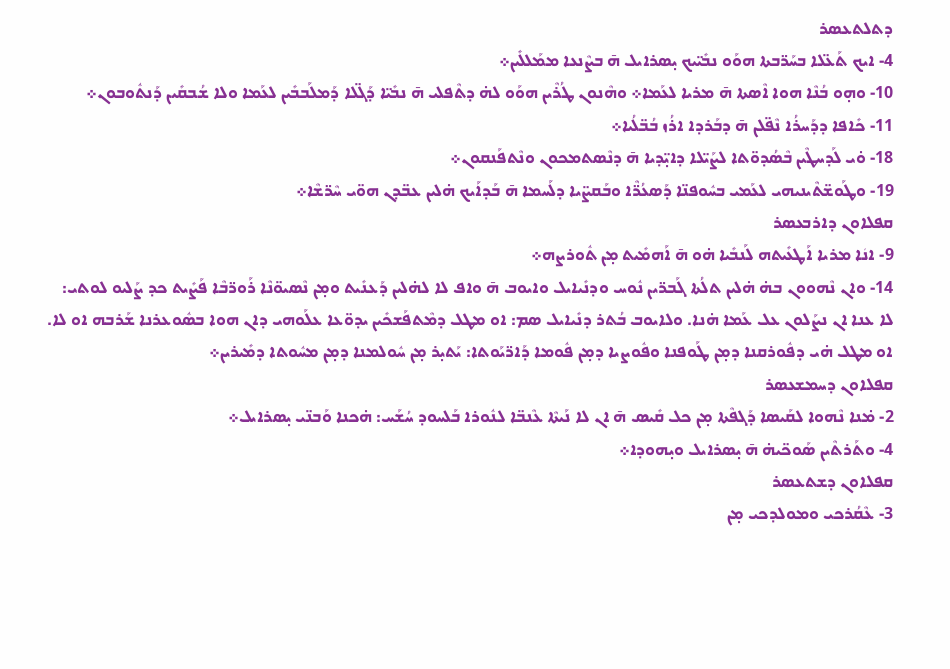ܕܬܠܬܥܣܪ
4- ܐܝܟ ܬܰܥ̈ܠܐ ܒܚܰܪ̈ܒܬܐ ܗܘܰܘ ܢܒܺܝ̈ܝܟ ܝ̣ܣܪܐܝܠ ܗ̄ ܒܨܶܢܥܐ ܡܡܰܠܠܺܝܢ܀
10- ܘܗ̣ܘ ܒܳܢܶܐ ܗܘܐ ܐܶܣܬܐ ܗ̄ ܡܪܝܐ ܠܥܰܡܐ܀ ܘܗܶܢܘܢ ܛܳܪܶܝܢ ܗܘܰܘ ܠܗ̇ ܕܬܶܦܠܝ ܗ̄ ܢܒܺܝ̈ܐ ܕܰܓ̈ܠܐ ܕܰܡܠܰܒܒܺܝܢ ܠܥܰܡܐ ܘܠܐ ܫܳܒܩܺܝܢ ܕܰܢܬܽܘܒܘܢ܀
11- ܟܺܐܦܐ ܕܕܰܚܪܳܐ ܢܶܦ̈ܠܢ ܗ̄ ܕܒܰܪܕܐ ܐܪܳܙ ܒܳܒ̈ܠܳܝܐ܀
18- ܘ̇ܝ ܠܰܕܚܛܶܝܢ ܒܶܣܳܕܘ̈ܬܐ ܠܨܰܝ̈ܠܐ ܕܐܝ̣̈ܕܝܐ ܗ̄ ܕܢܶܣܬܡܟܘܢ ܘܢܶܬܦܰܢܩܘܢ܀
19- ܘܛܰܘܫ̈ܬܶܝܢܝܗܝ ܠܥܰܡܝ ܒܚܽܘܦܢ̈ܐ ܕܰܣܥܳܪ̈ܶܐ ܘܒܰܩܨ̈ܝܐ ܕܠܰܚܡܐ ܗ̄ ܒܰܕܐܰܝܟ ܗ̇ܠܝܢ ܥܒ̈ܕܢ ܗܘ̈ܝ ܚܶܪ̈ܫܶܐ܀
ܩܦܠܐܘܢ ܕܐܪܒܥܣܪ
9- ܐܢܿܐ ܡܪܝܐ ܐܰܛܥܺܝܬܗ ܠܰܢܒܺܝܐ ܗ̇ܘ ܗ̄ ܐܰܗܡܺܝܬ ܡ̣ܢ ܬܽܘܪܨܗ܀
14- ܘܐܢ ܢܶܗܘܘܢ ܒܗ̇ ܗ̇ܠܝܢ ܬܠܳܬܐ ܓܰܒܪ̈ܝܢ ܢܽܘܚ ܘܕܢܺܝܐܝܠ ܘܐܝܘܒ ܗ̄ ܘܐܦ ܠܐ ܠܗ̇ܠܝܢ ܕܰܥܢܺܝܬ ܘܡ̣ܢ ܢܶܣܝܘ̈ܢܶܐ ܪܰܘܪ̈ܒܶܐ ܦܰܨܺܝܬ ܟܕ ܨܰܠܝܘ ܠܘܬܝ: ܠܐ ܥܢܐ ܐܢ ܢܨܰܠܘܢ ܥܠ ܥܰܡܐ ܗ̇ܢܐ. ܘܠܐܝܘܒ ܒܳܬܪ ܕܢܺܝܐܝܠ ܣܡ: ܐܘ ܡܛܠ ܕܡܶܬܦܰܫܟܺܝܢ ܝܕܘ̈ܥܐ ܥܠܰܘܗܝ ܕܐܢ ܗܘܐ ܒܣܽܘܥܪܢܐ ܫܰܪܒܗ ܐܘ ܠܐ. ܐܘ ܡܛܠ ܗ̇ܝ ܕܦܽܘܪܩܢܐ ܕܡ̣ܢ ܛܰܘܦܢܐ ܘܦܽܘܨܝܐ ܕܡ̣ܢ ܦܽܘܡܐ ܕܰܐܪ̈ܝܰܘܬܐ: ܝܰܬܝ̣ܪ ܡ̣ܢ ܚܽܘܠܡܢܐ ܕܡ̣ܢ ܡܚܽܘܬܐ ܕܡܺܝܪܝܢ܀
ܩܦܠܐܘܢ ܕܚܡܫܥܣܪ
2- ܡ̇ܢܐ ܢܶܗܘܐ ܠܩܰܝܣܐ ܕܰܓܦܶܬܐ ܡ̣ܢ ܟܠ ܩܺܝܣ ܗ̄ ܐܢ ܠܐ ܢܰܝܬܶܐ ܥܶܢܒ̈ܐ ܠܢܽܘܪܐ ܒܰܠܚܘܕ ܚܳܫܰܚ: ܗ̇ܟܢܐ ܘܰܒܢ̈ܝ ܝ̣ܣܪܐܝܠ܀
4- ܘܬܰܪܬܶܝܢ ܣܰܘܟ̈ܝܗ̇ ܗ̄ ܝ̣ܣܪܐܝܠ ܘܝ̣ܗܘܕܐ܀
ܩܦܠܐܘܢ ܕܫܬܥܣܪ
3- ܥܶܩܳܪܟܝ ܘܡܘܠܕܟܝ ܡ̣ܢ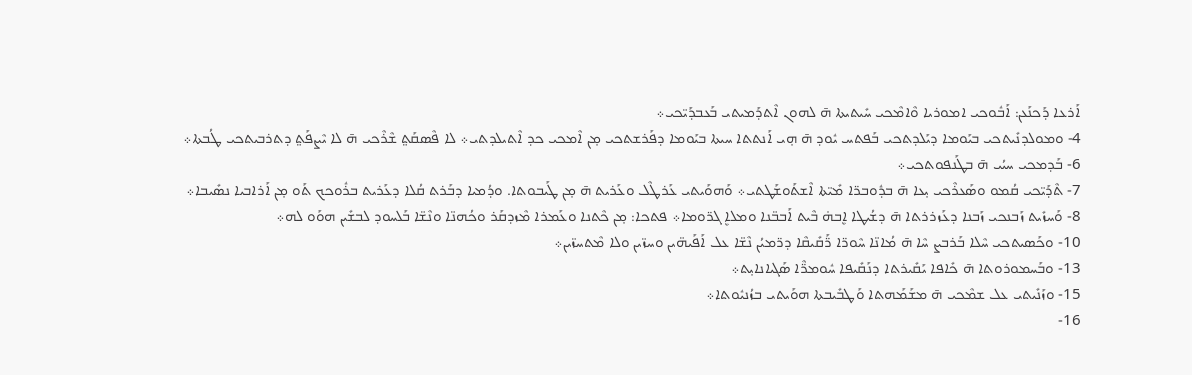ܐܰܪܥܐ ܕܰܟܢܰܥܢ: ܐܰܒܽܘܟܝ ܐܡܘܪܝܐ ܘܶܐܡܶܟܝ ܚܺܝܬܝܬܐ ܗ̄ ܠܗܘܢ ܐܶܬܕܰܡܝܬܝ ܒܰܥܒܕܰܝ̈ܟܝ܀
4- ܘܡܘܠܕܢܺܝܬܟܝ ܒܝܰܘܡܐ ܕܝܰܠܕܬܟܝ ܒܰܦܬܚ ܝܽܘܕ ܗ̄ ܗ̣ܝ ܐܰܢܬܬܐ ܚܝܬܐ ܒܝܰܘܡܐ ܕܦܰܪܫܬܟܝ ܡ̣ܢ ܐܶܡܟܝ ܟܕ ܐܶܬܝܠܕܬܝ܀ ܠܐ ܦܶܣܩܰܬ݀ ܫܶܪܶܟܝ ܗ̄ ܠܐ ܝܶܨܦܰܬ݀ ܕܬܪܒܝܬܟܝ ܛܳܒܬܐ܀
6- ܒܰܕܡܟܝ ܚܝܳܝ ܗ̄ ܒܛܰܢܦܘܬܟܝ܀
7- ܬܶܕܰܝ̈ܟܝ ܩܳܡܘ ܘܣܰܥܪܶܟܝ ܝ̣ܥܐ ܗ̄ ܒܕܽܘܒܪ̈ܐ ܡܺܝ̈ܬܐ ܐܶܫܬܰܘܫܰܛܬܝ܀ ܘܰܗܘܰܝܬܝ ܥܰܪܛܶܠ ܘܥܰܪܝܬ ܗ̄ ܡ̣ܢ ܛܰܝܒܘܬܐ. ܘܕܳܡܝܐ ܕܒܰܪܬ ܩܳܠܐ ܕܥܰܪܝܬ ܒܪܽܘܟܟ ܬܰܘ ܡ̣ܢ ܐܰܪܐܒܝܐ ܢܣܺܝܒܐ܀
8- ܘܰܚܙܺܝܬ ܙܰܒܢܟܝ ܙܰܒܢܐ ܕܥܰܙܪܪܬܐ ܗ̄ ܕܫܳܝܛܐ ܐܷܒܗ̇ ܒܶܝܬ ܐܰܒܒ̈ܢܐ ܘܡܠܐܷ ܓܪ̈ܘܡܐ܀ ܦܬܟܐ: ܡ̣ܢ ܟܶܬܢܐ ܘܥܰܡܪܐ ܡܶܙܕܩܰܪ ܘܟܳܗܢ̈ܐ ܘܢܶܫ̈ܐ ܒܰܠܚܘܕ ܠܒܫܺܝܢ ܗܘܰܘ ܠܗ܀
10- ܘܟܰܣܝܬܟܝ ܚܶܠܐ ܒܰܪܒܨ ܚܶܐ ܗ̄ ܡܳܐܢ̈ܐ ܚܶܘܪ̈ܐ ܪ̈ܰܩܺܝܩܶܐ ܕܪ̈ܡܝܳܢ ܢܶܫ̈ܐ ܥܠ ܐܰܦܰܝܗ̈ܝܢ ܘܚܙ̈ܝܢ ܘܠܐ ܡܶܬܚܙ̈ܝܢ܀
13- ܘܒܰܚܡܘܪܘܬܐ ܗ̄ ܟܺܐܦܐ ܝܰܩܺܝܪܬܐ ܕܢܰܩܺܝܦܐ ܚܽܘܡܪ̈ܶܐ ܣܰܓܝܐܢܐܝ̣ܬ܀
15- ܘܙܰܢܺܝܬܝ ܥܠ ܫܡܶܟܝ ܗ̄ ܡܫܰܡܰܗܬܐ ܘܰܛܒܺܝܒܬܐ ܗܘܰܝܬܝ ܒܙܳܢܝܽܘܬܐ܀
16-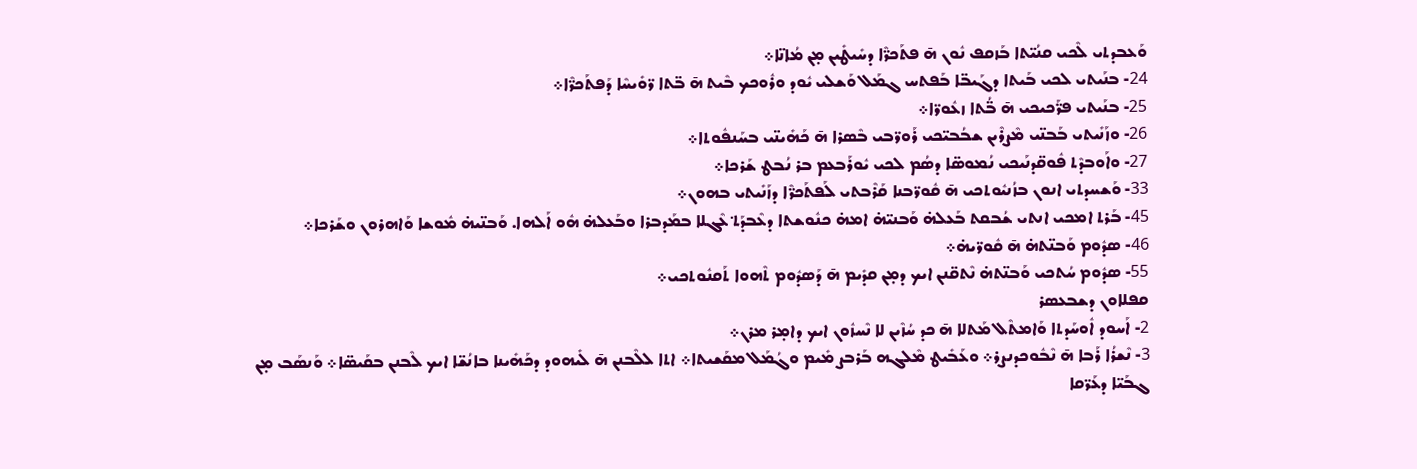ܘܰܥܒܕܬܝ ܠܶܟܝ ܩܢܳܝ̈ܬܐ ܒܰܙܩܦ ܢܽܘܢ ܗ̄ ܦܬܰܟܪ̈ܶܐ ܕܚܺܝܛܺܝܢ ܡ̣ܢ ܡܳܐܢ̈ܐ܀
24- ܒܢܰܝܬܝ ܠܟܝ ܒܰܝܬܐ ܕܓܰܝܒ̈ܐ ܒܰܦܬܚ ܓܡܰܠ ܘܰܫܠܝ ܝܽܘܕ ܘܪܽܘܟܟ ܒܶܝܬ ܗ̄ ܒ̈ܬܐ ܪ̈ܘܺܝܚܶܐ ܕܰܦܬܰܟܪ̈ܶܐ܀
25- ܒܢܰܝܬܝ ܦܪ̈ܰܟܝܟܝ ܗ̄ ܒ̈ܳܬܐ ܙܥܽܘܪ̈ܐ܀
26- ܘܙܰܢܺܝܬܝ ܒܰܒܢ̈ܝ ܡܶܨܪܶܝܢ ܫܒܳܒܝ̈ܟܝ ܪܰܘܪ̈ܒܝ ܒܶܣܪܐ ܗ̄ ܟܰܗܺܝܢ̈ܝ ܒܚܰܢܦܽܘܬܐ܀
27- ܘܐܰܘܒܕܶܬ ܦܽܘܩ̈ܕܢܰܝܟܝ ܢܳܡܘܣ̈ܐ ܕܣܳܡ ܠܟܝ ܝܽܘܪܰܒܥܡ ܒܪ ܢܳܒܛ ܫܰܪܟܐ܀
33- ܘܰܫܚܕܬܝ ܐܢܘܢ ܒܙܳܢܝܽܘܬܟܝ ܗ̄ ܩܽܘܪ̈ܒܢܐ ܩܰܪܶܒܬܝ ܠܰܦܬܰܟܪ̈ܶܐ ܕܙܰܢܺܝܬܝ ܒܗܘܢ܀
45- ܒܰܪܬ ܐܡܟܝ ܐܢܬܝ ܫܳܒܩܬ ܒܰܥܠܗ̇ ܘܰܒܢܝ̈ܗ̇ ܐܡܗ̇ ܟܢܽܘܫܬܐ ܕܥܶܒܕܰܬ݀ ܥܶܓܠܐ ܒܡܰܕܒܪܐ ܘܒܰܥܠܗ̇ ܗܽܘ ܐܰܠܗܐ. ܘܰܒܢ̈ܝܗ̇ ܡܽܘܫܐ ܘܰܐܗܪܘܢ ܘܫܰܪܟܐ܀
46- ܣܕܽܘܡ ܘܰܒܢ̈ܬܗ̇ ܗ̄ ܩܽܘܪ̈ܝܗ̇܀
55- ܣܕܽܘܡ ܚܳܬܟܝ ܘܰܒܢ̈ܬܗ̇ ܢܶܬܩ̈ܢܢ ܐܝܟ ܕܡ̣ܢ ܩܕܺܝܡ ܗ̄ ܕܰܣܕܽܘܡ ܬܶܗܘܐ ܬܰܩܢܽܘܬܟܝ܀
ܩܦܠܐܘܢ ܕܫܒܥܣܪ
2- ܐܰܚܘܕ ܐܽܘܚܰܕܬܐ ܘܰܐܡܬܶܠ ܡܰܬܠܐ ܗ̄ ܟܕ ܚܳܙܶܝܢ ܠܐ ܢܶܚܙܽܘܢ ܐܝܟ ܕܐܡ̣ܪ ܡܪܢ܀
3- ܢܶܫܪܳܐ ܪܰܒܐ ܗ̄ ܢܶܒܽܘܟܕܢܨܪ܀ ܘܥܰܒܺܝܛ ܡܶܠܓܗ ܒܰܪܒܨ ܡܺܝܡ ܘܓܳܡܰܠ ܡܩܰܫܝܬܐ܀ ܐܬܐ ܠܠܶܒܢܢ ܗ̄ ܠܺܝܗܘܕ ܕܟܰܗܺܝܢܐ ܒܐܢܳܫ̈ܐ ܐܝܟ ܠܶܒܢܢ ܒܩܰܝܣ̈ܐ܀ ܘܰܢܣܰܒ ܡ̣ܢ ܓܒܰܝ̈ܐ ܕܥܰܪ̈ܩܐ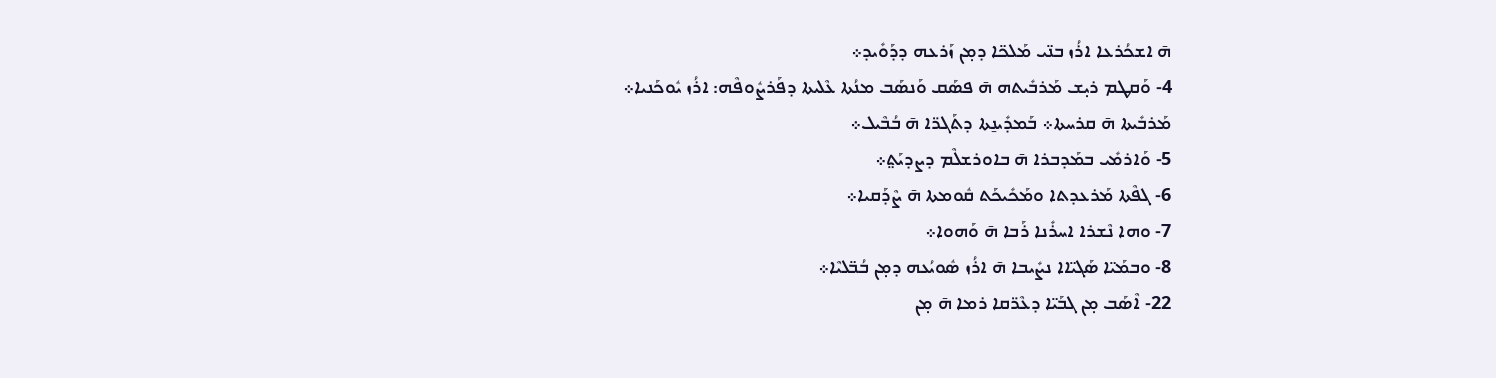ܗ̄ ܐܫܟܳܪܥܐ ܐܪܳܙ ܒܢ̈ܝ ܡܰܠܟ̈ܐ ܕܡ̣ܢ ܙܰܪܥܗ ܕܕܰܘܺܝܕ܀
4- ܘܰܩܛܡ ܪܝ̣ܫ ܡܰܪܒܺܝܬܗ ܗ̄ ܦܣܰܩ ܘܰܢܣܰܒ ܡܢܳܬܐ ܥܶܠܝܬܐ ܕܦܰܪܨܽܘܦܶܗ: ܐܪܳܙ ܝܽܘܟܰܢܝܐ܀
ܡܰܪܒܺܝܬܐ ܗ̄ ܩܪܚܬܐ܀ ܒܰܡܕܺܝܢ̱ܬܐ ܕܬܰܓܪ̈ܐ ܗ̄ ܒܳܒܶܝܠ܀
5- ܘܰܐܪܡܺܝ ܒܡܰܕܒܪܐ ܗ̄ ܒܐܘܪܫܠܶܡ ܕܨܕܝܰܬ݀܀
6- ܓܦܶܬܐ ܡܰܪܥܕܬܐ ܘܡܰܟܺܝܟܰܬ ܩܽܘܡܬܐ ܗ̄ ܨܶܕܰܩܝܐ܀
7- ܘܗܐ ܢܶܫܪܐ ܐܚܪܺܢܐ ܪܰܒܐ ܗ̄ ܘܰܗܘܐ܀
8- ܘܒܡܰܝ̈ܐ ܣܰܓܝ̈ܐܐ ܢܨܺܝܒܐ ܗ̄ ܐܪܳܙ ܣܽܘܝܳܥܗ ܕܡ̣ܢ ܒܳܒ̈ܠܝܶܐ܀
22- ܐܶܣܰܒ ܡ̣ܢ ܓܒܰܝ̈ܐ ܕܥܶܪ̈ܩܐ ܪܡܐ ܗ̄ ܡ̣ܢ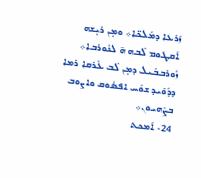ܙܰܪܥܐ ܕܡܰܠܟ̈ܐ܀ ܘܡ̣ܢ ܪܝ̣ܫܗ ܐܰܩܛܘܡ ܠܶܒܗ ܗ̄ ܠܢܽܘܪܒܐ܀ ܙܽܘܪܒܒܶܝܠ ܕܡ̣ܢ ܠܶܒ ܥܶܪܩܐ ܪܡܐ ܕܕܰܘܺܝܕ ܫܘܰܚ ܐܦܣܽܘܩ ܘܐܨܘܒ ܒܨܶܗܝܘܢ܀
24- ܐܰܡܟܬ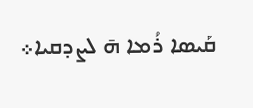ܩܰܝܣܐ ܪܳܡܐ ܗ̄ ܠܨܕܩܝܐ܀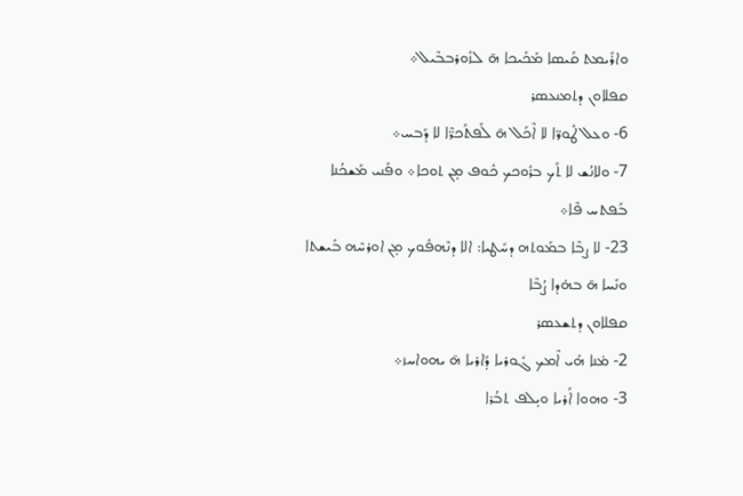ܘܐܪܺܝܡܬ ܩܰܝܣܐ ܡܰܟܺܝܟܐ ܗ̄ ܠܙܽܘܪܒܒܶܝܠ܀
ܩܦܠܐܘܢ ܕܬܡܢܥܣܪ
6- ܘܥܠ ܛܽܘܪ̈ܐ ܠܐ ܐܶܟܰܠ ܗ̄ ܠܰܦܬܰܟܪ̈ܶܐ ܠܐ ܕܰܒܚ܀
7- ܘܠܐܢܳܫ ܠܐ ܬܰܟ ܒܪܽܘܟܟ ܟܽܘܦ ܡ̣ܢ ܬܘܟܐ܀ ܘܦܰܢܝ ܡܰܫܟܳܢܐ ܒܰܦܬܚ ܦܶܐ܀
23- ܠܐ ܨܒܶܐ ܒܡܰܘܬܗ ܕܚܰܛܝܐ: ܐܠܐ ܕܢܶܗܦܽܘܟ ܡ̣ܢ ܐܘܪܚܶܗ ܒܺܝܫܬܐ ܘܢܺܚܐ ܗ̄ ܒܗ̇ܕܐ ܨܳܒܶܐ
ܩܦܠܐܘܢ ܕܬܫܥܣܪ
2- ܡ̇ܢܐ ܗܺܝ ܐܶܡܟ ܓܽܘܪܝܐ ܕܰܐܪܝܐ ܗ̄ ܝܗܘܐܚܙ܀
3- ܘܗܘܐ ܐܰܪܝܐ ܘܝ̣ܠܦ ܬܒܳܪܐ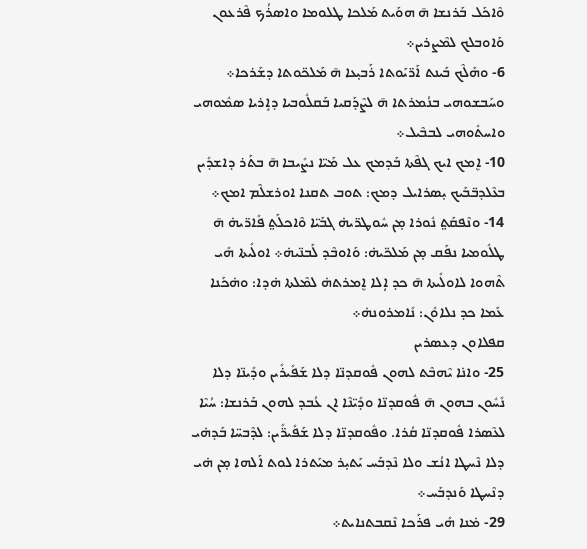ܘܶܐܟܰܠ ܒܰܪܢܫܐ ܗ̄ ܗܘܰܝܬ ܡܰܠܟܐ ܛܠܘܡܐ ܘܐܣܪܳܟ ܦܶܪܥܘܢ ܘܰܐܘܒܠܟ ܠܡܶܨܪܝܢ܀
6- ܘܗܰܠܶܟ ܒܰܝܢܬ ܐܰܪ̈ܝܰܘܬܐ ܪܰܒܝ̣ܥܐ ܗ̄ ܡܰܠܟ̈ܘܬܐ ܕܫܰܪܟܐ܀ ܘܚܰܒܫܘܗܝ ܒܢܳܡܪܬܐ ܗ̄ ܠܨܶܕܰܩܝܐ ܒܰܩܠܽܘܒܝܐ ܕܐܱܪܝܐ ܣܡܽܘܗܝ ܘܐܚܬܽܘܗܝ ܠܒܒܶܝܠ܀
10- ܐܷܡܟ ܐܝܟ ܓܦܶܬܐ ܒܰܕܡܟ ܥܠ ܡܰܝ̈ܐ ܢܨܺܝܒܐ ܗ̄ ܒܬܰܪ ܕܐܫܕܺܝܢ ܒܥܶܠܕܒ̈ܒܰܝܟ ܝ̣ܣܪܐܝܠ ܕܡܟ: ܬܘܒ ܬܩܢܐ ܐܘܪܫܠܶܡ ܐܡܟ܀
14- ܘܢܶܦܩܰܬ݀ ܢܽܘܪܐ ܡ̣ܢ ܚܽܘܛܪ̈ܝܗ̇ ܓܒܰܝ̈ܐ ܘܶܐܟܠܰܬ݀ ܦܺܐܪ̈ܝܗ̇ ܗ̄ ܛܠܽܘܡܝܐ ܢܦܰܩ ܡ̣ܢ ܡܰܠܟ̈ܝܗ̇: ܘܰܐܘܒܶܕ ܠܰܒܢ̈ܝܗ̇܀ ܐܘܠܺܝܬܐ ܗܺܝ ܬܶܗܘܐ ܠܐܘܠܺܝܬܐ ܗ̄ ܟܕ ܐܴܠܐ ܐܷܡܪܬܗ̇ ܠܡܶܠܬܐ ܗ̇ܕܐ: ܘܗ̇ܟܰܢܐ ܥܰܡܐ ܟܕ ܢܠܐܘܽܢ: ܢܺܐܡܪܘܢܗ̇܀
ܩܦܠܐܘܢ ܕܥܣܪܝܢ
25- ܘܐܢ̇ܐ ܝܶܗܒܶܬ ܠܗܘܢ ܦܽܘܩܕܢ̈ܐ ܕܠܐ ܫܰܦܺܝܪܺܝܢ ܘܕܺܝܢ̈ܐ ܕܠܐ ܢܺܚܽܘܢ ܒܗܘܢ ܗ̄ ܦܽܘܩܕܢ̈ܐ ܘܕܺܝ̈ܢܶܐ ܐܢ ܥܳܒܕ ܠܗܘܢ ܒܰܪܢܫܐ: ܚܳܝܶܐ ܠܥܶܣܪܐ ܦܽܘܩܕܢ̈ܐ ܩܳܪܐ. ܘܦܽܘܩܕܢ̈ܐ ܕܠܐ ܫܰܦܺܝܪ̈ܺܝܢ: ܠܕܶܒܚ̈ܐ ܒܰܕܗ̇ܝ ܕܠܐ ܢܶܚܛܐ ܐܢܳܫ ܘܠܐ ܢܶܕܒܰܚ ܝܰܬܝ̣ܪ ܡܝܰܬܪܐ ܠܘܬ ܐܰܠܗܐ ܡ̣ܢ ܗ̇ܝ ܕܢܶܚܛܐ ܘܰܢܕܒܰܚ܀
29- ܡ̇ܢܐ ܗܺܝ ܦܪܰܟܐ ܢܶܩܒܬܢܐܝܬ܀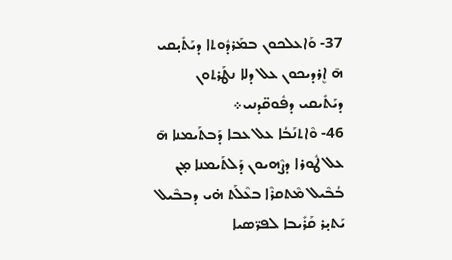37- ܘܰܐܥܠܟܘܢ ܒܡܰܪܕܽܘܬܐ ܕܝܰܬܺܝ̣ܩܝ ܗ̄ ܐܷܪܕܝܟܘܢ ܥܠ ܕܠܐ ܢܛܰܪܬܘܢ ܕܝܰܬܺܝܩܝ ܕܦܽܘܩ̈ܕܢܝ܀
46- ܘܶܐܬܢܰܒܳܐ ܥܠ ܥܒܐ ܕܰܒܬܰܝܡܢܐ ܗ̄ ܥܠ ܛܽܘܪܐ ܕܨܶܗܝܘܢ ܕܰܠܬܰܝܡܢܐ ܡ̣ܢ ܒܳܒܶܝܠ ܡܶܬܩܪܶܐ ܒܥܶܠܰܬ ܗ̇ܝ ܕܒܒܶܝܠ ܝܰܬܝ̣ܪ ܩܰܪܺܝܒܐ ܠܦܪ̈ܣܝܐ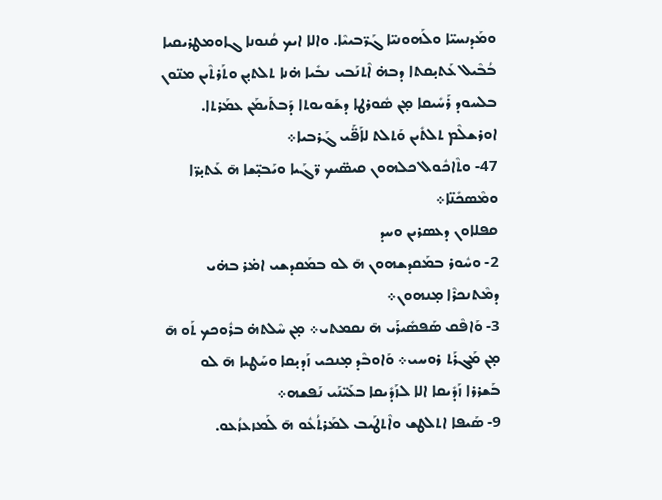ܘܡܰܕܢܚܝ̈ܐ ܘܠܰܗܘܢܝ̈ܐ ܓܰܪ̈ܒܝܝܶܐ. ܘܐܠܐ ܐܝܟ ܩܳܢܘܢܐ ܓܐܘܡܛܪܝܩܝܐ ܒܳܒܶܝܠ ܥܰܬܝ̣ܩܬܐ ܕܒܗ̇ ܐܶܬܢܰܒܝ ܢܒܺܝܐ ܗ̇ܢܐ ܬܠܬܝ̣ܢ ܘܬܰܪܬܶܝܢ ܡܢ̈ܘܢ ܒܠܚܘܕ ܪܰܚܺܝܩܐ ܡ̣ܢ ܣܽܘܪܛܐ ܕܫܰܘܝܘܬܐ ܕܰܒܬܰܝܡܰܢ ܥܡܰܪܬܐ. ܐܘܪܫܠܶܡ ܬܠܬܺܝܢ ܘܰܬܠܬ ܠܐܰܦ̈ܰܝ ܓܰܪܒܝܐ܀
47- ܘܬܶܐܟܽܘܠ ܟܠܗܘܢ ܩܝܣ̈ܝܟ ܪ̈ܓܰܝܐ ܘܝܰܒܝ̣̈ܫܐ ܗ̄ ܥܰܬܝ̣ܪ̈ܐ ܘܡܶܣܟܺܢ̈ܐ܀
ܩܦܠܐܘܢ ܕܥܣܪܝܢ ܘܚܕ
2- ܘܚܽܘܪ ܒܡܰܩܕܫܗܘܢ ܗ̄ ܠܘ ܒܡܰܩܕܫܝ ܐܡ̇ܪ ܒܗ̇ܝ ܕܡܶܬܢܟܪܶܐ ܡ̣ܢܗܘܢ܀
3- ܘܰܐܦܶܩ ܣܰܦܣܺܝܪܰܝ ܗ̄ ܢܩܡܬܝ܀ ܡ̣ܢ ܚܶܠܬܗ̇ ܒܪܽܘܟܟ ܬܰܘ ܗ̄ ܡ̣ܢ ܡܰܓܪܰܬ ܪܘܚܝ܀ ܘܰܐܘܒܶܕ ܡ̣ܢܟܝ ܙܰܕܝ̣ܩܐ ܘܚܰܛܝܐ ܗ̄ ܠܘ ܒܰܫܪܪܐ ܙܰܕܺܝܩܐ ܐܠܐ ܠܙܰܕܺܝܩܐ ܒܥܰܝ̈ܢܰܝ ܢܰܦܫܗ܀
9- ܣܰܝܦܐ ܐܬܠܛܫ ܘܐܶܬܛܰܝܒ ܠܡܰܪܬܳܥܽܘ ܗ̄ ܠܰܡܙܥܙܳܥܘ.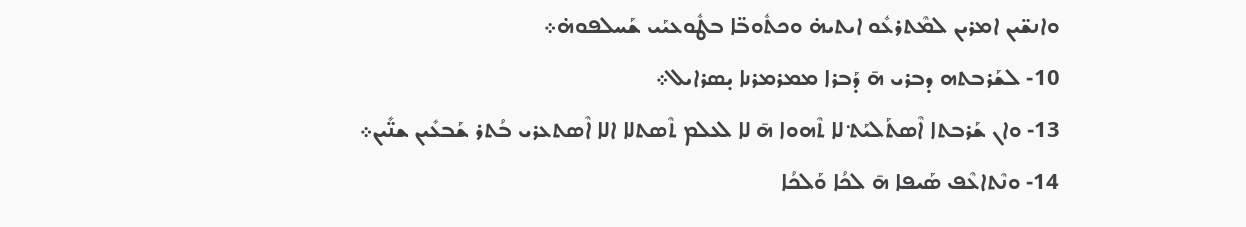ܘܐܢܫ̈ܝܢ ܐܡܪܝܢ ܠܡܶܬܪܥܽܘ ܐܝܬܝܗ̇ ܘܟܬܽܘܒ̈ܐ ܒܛܽܘܥܝܰܝ ܫܰܚܠܦܘܗ̇܀
10- ܠܫܰܪܒܬܗ ܕܒܪܝ ܗ̄ ܕܰܒܪܐ ܡܡܪܡܪܢܐ ܝ̣ܣܪܐܝܠ܀
13- ܘܐܢ ܫܰܪܒܬܐ ܐܶܣܬܰܠܝܰܬ݀ ܠܐ ܬܶܗܘܐ ܗ̄ ܠܐ ܠܥܠܡ ܬܶܣܬܠܐ ܐܠܐ ܐܶܣܬܥܪܝ ܒܳܬܪ ܫܰܒܥܺܝܢ ܫܢ̈ܺܝܢ܀
14- ܘܢܶܬܐܥܶܦ ܣܰܝܦܐ ܗ̄ ܠܟܳܐ ܘܰܠܟܳܐ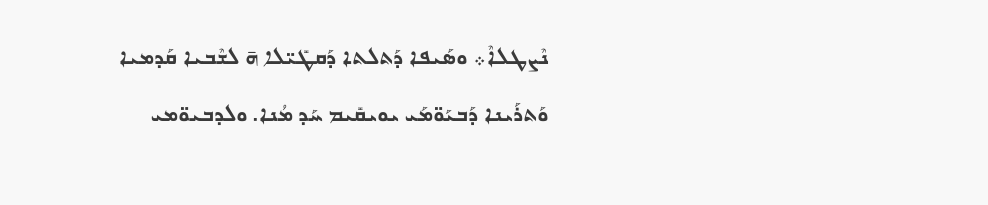ܢܶܨܛܠܐܶ܀ ܘܣܰܝܦܐ ܕܰܬܠܬܐ ܕܰܩܛܺܝ̈ܠܐ ܗ̄ ܠܫܶܒܝܐ ܩܰܕܡܝܐ ܘܰܬܪܰܝܢܐ ܕܰܒܝܰܘ̈ܡܰܝ ܝܘܝܩܺܝܡ ܚܰܕ ܡܳܢܐ. ܘܠܕܒܝܘ̈ܡܝ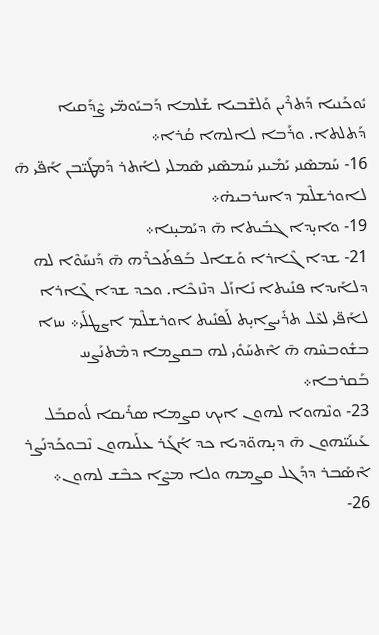ܝܽܘܟܰܢܝܐ ܕܰܬܪܶܝܢ ܘܰܠܫܶܒܝܐ ܫܰܠܡܐ ܕܰܒܝܰܘܡ̈ܝ ܨܶܕܰܩܝܐ ܕܰܬܠܬܐ. ܘܪܰܒܐ ܠܐܠܗܐ ܩܳܪܐ܀
16- ܚܰܡܣܶܢܝ ܝܰܡܺܝܢܝ ܚܰܡܣܶܢܝ ܣܶܡܠܝ ܠܐܰܬܪ ܕܰܡܛܰܝ̈ܒܢ ܐܰܦ̈ܝ ܗ̄ ܠܐܘܪܫܠܶܡ ܕܐܚܪܒܝܗ̇܀
19- ܘܐܝ̣ܕܐ ܓܒܺܝܬܐ ܗ̄ ܕܝܰܡܝ̣ܢܐ܀
21- ܫܕܐ ܓܶܐܪܐ ܘܰܫܐܠ ܒܰܦܬܰܟܪܶܗ ܗ̄ ܕܰܢܚܰܘܶܐ ܠܗ ܕܠܐܰܝܕܐ ܦܢܺܝܬܐ ܢܺܐܙܰܠ ܕܢܶܙܟܶܐ. ܘܟܕ ܫܕܐ ܓܶܐܪܐ ܠܐܰܦ̈ܝ ܠܥܶܠ ܬܪܺܝܨܐܝ̣ܬ ܠܰܦܢܺܝܬ ܐܘܪܫܠܶܡ ܐܨܛܠܺܝ܀ ܚܙܐ ܒܫܽܘܒܚܶܗ ܗ̄ ܐܶܬܚܰܘܺܝ ܠܗ ܒܩܨܡܐ ܕܡܶܬܢܰܨܚ ܒܰܩܪܒܐ܀
23- ܘܢܶܗܘܐ ܠܗܘܢ ܐܝܟ ܩܨܡܐ ܣܪܺܝܩܐ ܠܽܘܩܒܰܠ ܥܰܝܢܰܝ̈ܗܘܢ ܗ̄ ܕܝ̣ܗܘ̈ܕܝܐ ܟܕ ܐܰܓܰܪ ܥܠܰܝܗܘܢ ܢܶܒܘܟܰܕܢܰܨܪ ܐܶܣܰܒܪ ܕܕܰܓܠ ܩܨܡܗ ܘܠܐ ܡܨܶܐ ܟܒܶܫ ܠܗܘܢ܀
26-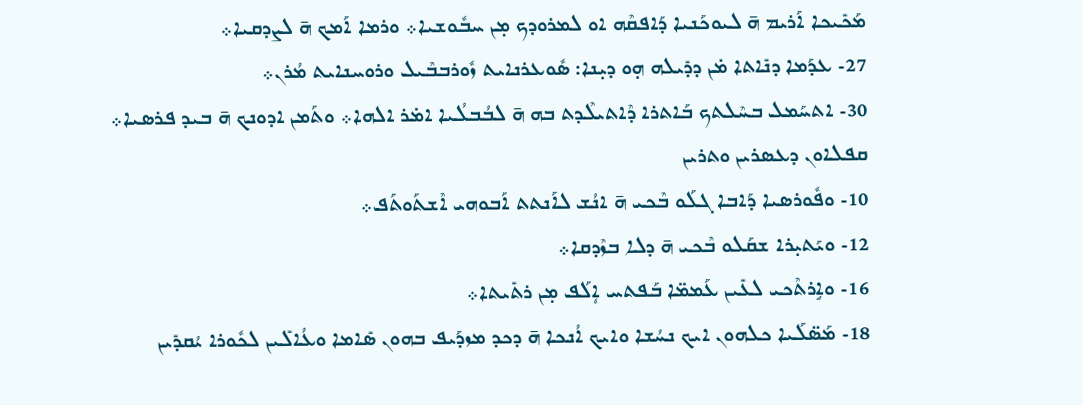ܡܰܟܺܝܟܐ ܐܰܪܝܡ ܗ̄ ܠܝܘܟܰܢܝܐ ܕܰܐܦܩܶܗ ܐܘ ܠܡܪܘܕܟ ܡ̣ܢ ܚܒܽܘܫܝܐ܀ ܘܪܡܐ ܐܰܡܟ ܗ̄ ܠܨܕܩܝܐ܀
27- ܥܕܰܡܐ ܕܢܺܐܬܐ ܡ̇ܢ ܕܕܺܝܠܗ ܗ̣ܘ ܕܝ̣ܢܐ: ܣܽܘܥܪܢܐܝܬ ܙܽܘܪܒܒܶܝܠ ܘܪܘܚܢܐܝܬ ܡܳܪܢ܀
30- ܐܬܚܰܡܠ ܒܚܶܠܬܟ ܒܰܐܬܪܐ ܕܶܐܬܝܠܶܕܬ ܒܗ ܗ̄ ܠܒܳܒܠܳܝܐ ܐܡ̇ܪ ܐܠܗܐ܀ ܘܬܰܡܢ ܐܕܘܢܟ ܗ̄ ܒܝܕ ܦܪܣܝܐ܀
ܩܦܠܐܘܢ ܕܥܣܪܝܢ ܘܬܪܝܢ
10- ܘܦܽܘܪܣܝܐ ܕܰܐܒܐ ܓܠܰܘ ܒܶܟܝ ܗ̄ ܐܢܳܫ ܠܐܰܢܬܬ ܐܰܒܘܗܝ ܐܶܫܬܰܘܬܰܦ܀
12- ܘܝܰܬܝ̣ܪܐ ܫܩܰܠܘ ܒܶܟܝ ܗ̄ ܕܠܐ ܒܙܶܕܩܐ܀
16- ܘܐܱܪܬܶܟܝ ܠܥܺܝܢ ܥܰܡܡ̈ܐ ܒܰܦܬܚ ܐܴܠܰܦ ܡ̣ܢ ܪܬܺܝܬܐ܀
18- ܡܰܣ̈ܠܰܝܐ ܟܠܗܘܢ ܐܝܟ ܢܚܳܫܐ ܘܐܝܟ ܐܳܢܟܐ ܗ̄ ܕܟܕ ܡܙܕܰܝܦ ܒܗܘܢ ܣܺܐܡܐ ܘܥܳܐܠܺܝܢ ܠܟܽܘܪܐ ܝܳܩܕܺܝܢ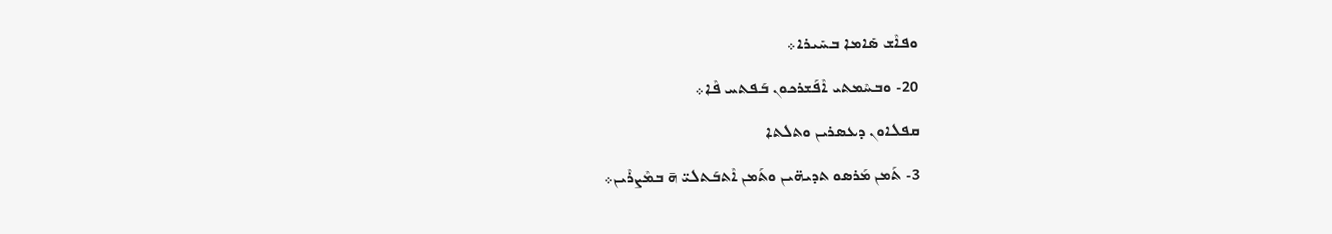ܘܦܐܶܫ ܣܺܐܡܐ ܒܚܺܝܪܐ܀
20- ܘܒܚܶܡܬܝ ܐܶܦܰܫܪܟܘܢ ܒܰܦܬܚ ܦܶܐ܀
ܩܦܠܐܘܢ ܕܥܣܪܝܢ ܘܬܠܬܐ
3- ܬܰܡܢ ܡܰܪܣܘ ܬܕܝܗ̈ܝܢ ܘܬܰܡܢ ܐܶܬܒܰܬܠܝ̈ ܗ̄ ܒܡܶܨܪܶܝܢ܀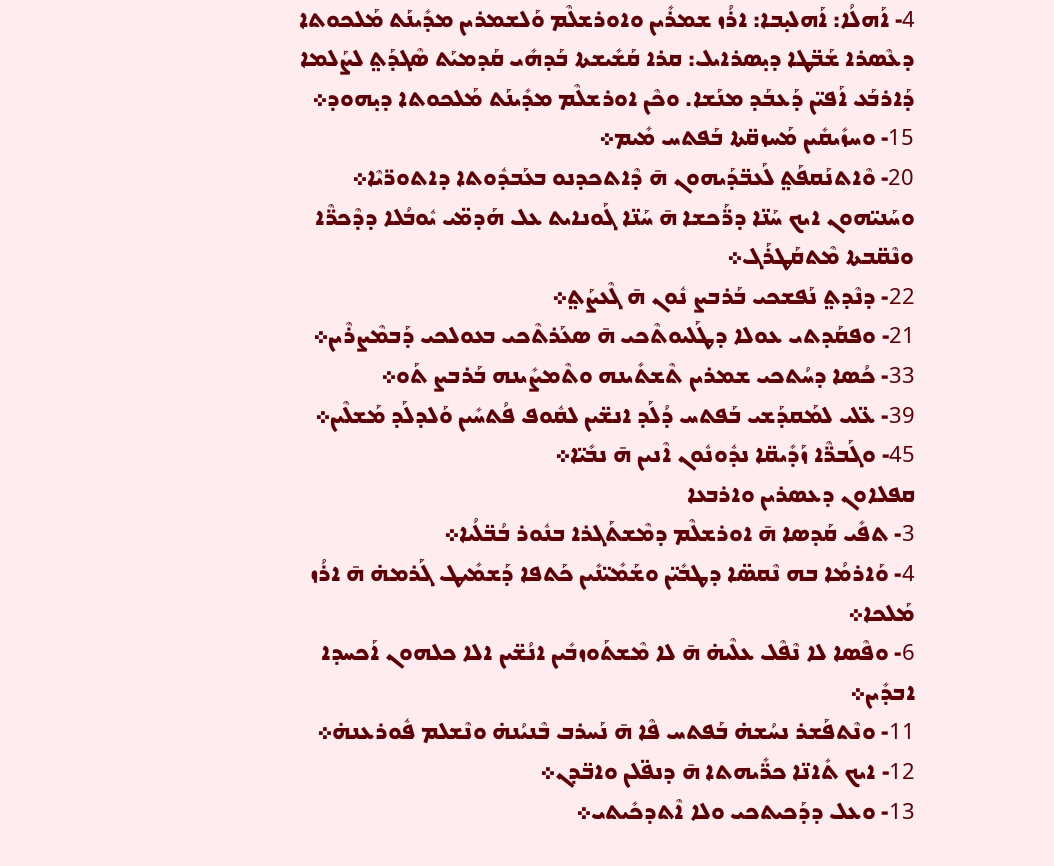4- ܐܰܗܠܳܐ: ܐܰܗܠܝ̣ܒܐ: ܐܪܳܙ ܫܡܪܺܝܢ ܘܐܘܪܫܠܶܡ ܘܰܠܫܡܪܝܢ ܡܕܺܝܢܰܬ ܡܰܠܟܘܬܐ ܕܥܶܣܪܐ ܫܰܒ̈ܛܐ ܕܝ̣ܣܪܐܝܠ: ܩܪܐ ܩܰܫܺܝܫܬܐ ܒܰܕܗܺܝ ܩܰܕܡܝܰܬ ܣܶܓܕܰܬ݀ ܠܨܰܠܡܐ ܕܰܐܪܒܰܥ ܐܰܦܝ̈ܢ ܕܰܥܒܰܕ ܡܢܰܫܐ. ܘܟܶܢ ܐܘܪܫܠܶܡ ܡܕܺܝܢܰܬ ܡܰܠܟܘܬܐ ܕܝ̣ܗܘܕ܀
15- ܘܚܙܺܝܩܺܝܢ ܡܰܚܙܩ̈ܬܐ ܒܰܦܬܚ ܡܺܝܡ܀
20- ܘܶܐܬܢܰܩܦܰܬ݀ ܠܰܥܒ̈ܕܰܝܗܘܢ ܗ̄ ܕܶܐܬܟܕܢܘ ܒܥܰܒܕܽܘܬܐ ܕܐܬܘܪ̈ܝܶܐ܀ ܘܚܰܢܝ̈ܗܘܢ ܐܝܟ ܚܰܢ̈ܐ ܕܪ̈ܰܟܫܐ ܗ̄ ܚܰܢ̈ܐ ܓܰܘܢܐܝܬ ܥܠ ܗܰܕܡ̈ܝ ܝܽܘܒܳܠܐ ܕܕܶܟܪ̈ܶܐ ܘܢܶܩ̈ܒܬܐ ܡܶܬܩܰܛܪܰܓ܀
22- ܕܢܶܕܬ݀ ܢܰܦܫܟܝ ܒܰܪܒܨ ܢܽܘܢ ܗ̄ ܓܶܥܨܰܬ݀܀
21- ܘܦܩܰܕܬܝ ܥܘܠܐ ܕܛܰܠܝܘܬܶܟܝ ܗ̄ ܣܥܰܪܬܶܟܝ ܒܥܘܠܟܝ ܕܰܒܡܶܨܪܶܝܢ܀
33- ܟܳܣܐ ܕܚܳܬܟܝ ܫܡܪܝܢ ܬܶܫܬܺܝܢܗ ܘܬܶܡܨܺܝܢܗ ܒܰܪܒܨ ܬܰܘ܀
39- ܥ̈ܠܝ ܠܡܰܩܕܰܫܝ ܒܰܦܬܚ ܕܳܠܰܕ ܐܢܫ̈ܝܢ ܠܩܽܘܦ ܦܳܬܚܺܝܢ ܘܰܠܕܠܰܕ ܡܰܫܠܶܝܢ܀
45- ܘܓܰܒܪ̈ܶܐ ܙܰܕܺܝܩ̈ܐ ܢܕܽܘܢܽܘܢ ܐܶܢܝܢ ܗ̄ ܢܒܺܝ̈ܐ܀
ܩܦܠܐܘܢ ܕܥܣܪܝܢ ܘܐܪܒܥܐ
3- ܬܦܺܝ ܩܰܕܣܐ ܗ̄ ܐܘܪܫܠܶܡ ܕܡܶܫܬܰܓܪܐ ܒܢܽܘܪ ܒܳܒ̈ܠܳܝܐ܀
4- ܘܰܐܪܡܳܐ ܒܗ ܢܶܩܣ̈ܐ ܕܛܒܺܝ̈ܢ ܘܫܰܡܺܝ̈ܢܺܝܢ ܟܰܬܦܐ ܕܰܫܡܺܝܛ ܓܰܪܡܗ̇ ܗ̄ ܐܪܳܙ ܡܰܠܟܐ܀
6- ܘܦܶܣܐ ܠܐ ܢܶܦܶܠ ܥܠܶܝܗ̇ ܗ̄ ܠܐ ܡܶܫܬܰܘܙܒܺܝܢ ܐܢܳܫ̈ܝܢ ܐܠܐ ܟܠܗܘܢ ܐܰܟܚܕܐ ܐܒܕܺܝܢ܀
11- ܘܢܶܬܦܰܫܪ ܢܚܳܫܗ̇ ܒܰܦܬܚ ܦܶܐ ܗ̄ ܢܰܚܪܒ ܒܶܢܝܳܢܗ̇ ܘܢܶܫܠܡ ܦܽܘܪܥܢܗ̇܀
12- ܐܝܟ ܬܺܐܢ̈ܐ ܟܪ̈ܺܝܗܬܐ ܗ̄ ܕܢܦ̈ܠܢ ܘܐܒ̈ܕܢ܀
13- ܘܥܠ ܕܕܰܟܝܬܟܝ ܘܠܐ ܐܶܬܕܟܺܝܬܝ܀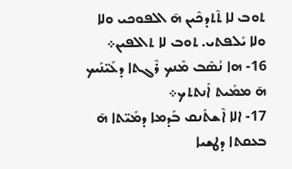ܬܘܒ ܠܐ ܬܶܬܕܟܶܝܢ ܗ̄ ܐܠܦܘܟܝ ܘܠܐ ܘܠܐ ܝܺܠܦܬܝ. ܬܘܒ ܠܐ ܬܐܠܦܝܢ܀
16- ܗܐ ܢܳܣܶܒ ܡܶܢܟ ܪܶܓܬܐ ܕܥܰܝ̈ܢܰܝܟ ܗ̄ ܡܡܺܝܬ ܐܰܢܬܬܟ܀
17- ܐܠܐ ܐܶܫܬܰܢܩ ܒܰܕܡܐ ܕܡܺܝ̈ܬܐ ܗ̄ ܒܥܩܬܐ ܕܛܫܝܐ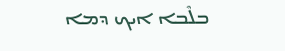ܒܠܶܒܐ ܐܝܟ ܕܡܐ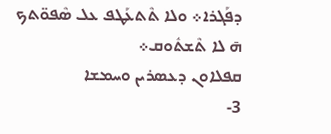ܕܦܰܓܪܐ܀ ܘܠܐ ܬܶܬܥܰܛܦ ܥܠ ܣܶܦܘ̈ܬܟ ܗ̄ ܠܐ ܬܶܫܬܽܘܩ܀
ܩܦܠܐܘܢ ܕܥܣܪܝܢ ܘܚܡܫܐ
3-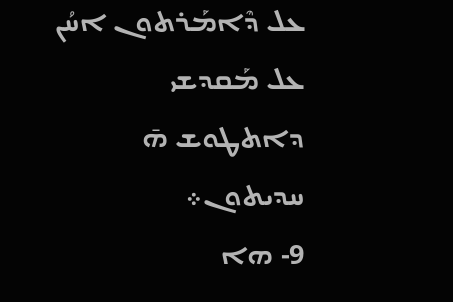ܥܠ ܕܶܐܡܰܪܬܘܢ ܐܚܳܢ ܥܠ ܡܰܩܕܫܝ ܕܐܬܛܘܫ ܗ̄ ܚܕܝܬܘܢ܀
9- ܗܐ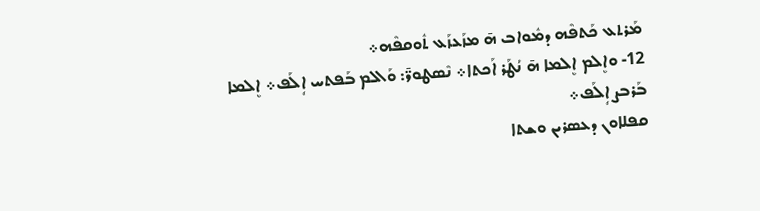ܡܰܪܬܥ ܟܰܬܦܶܗ ܕܡܽܘܐܒ ܗ̄ ܡܙܰܥܙܰܥ ܬܽܘܩܦܶܗ܀
12- ܘܐܷܠܡ ܐܷܠܡܐ ܗ̄ ܢܳܛܰܪ ܐܰܟܬܐ܀ ܢܶܣܛܘܪ̈̄: ܘܰܐܠܡ ܒܰܦܬܚ ܐܴܠܰܦ܀ ܐܷܠܡܐ ܒܰܪܒܨ ܐܴܠܰܦ܀
ܩܦܠܐܘܢ ܕܥܣܪܝܢ ܘܫܬܐ